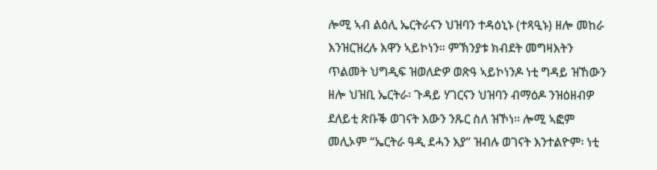ሎሚ ኣብ ልዕሊ ኤርትራናን ህዝባን ተዳዕኒኑ (ተጻዒኑ) ዘሎ መከራ እንዝርዝረሉ እዋን ኣይኮነን። ምኽንያቱ ክብደት መግዛእትን ጥልመት ህግዲፍ ዝወለድዎ ወጽዓ ኣይኮነንዶ ነቲ ግዳይ ዝኸውን ዘሎ ህዝቢ ኤርትራ፡ ጉዳይ ሃገርናን ህዝባን ብማዕዶ ንዝዕዘብዎ ደለይቲ ጽቡቕ ወገናት እውን ንጹር ስለ ዝኾነ። ሎሚ ኣፎም መሊኦም “ኤርትራ ዓዲ ደሓን እያ” ዝብሉ ወገናት እንተልዮም፡ ነቲ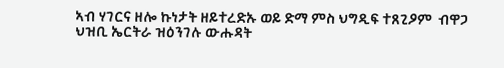ኣብ ሃገርና ዘሎ ኩነታት ዘይተረድኡ ወይ ድማ ምስ ህግዲፍ ተጸጊዖም  ብዋጋ ህዝቢ ኤርትራ ዝዕንገሉ ውሑዳት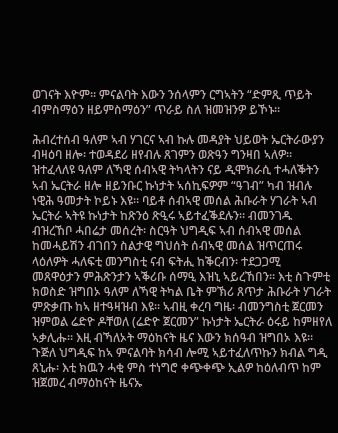ወገናት እዮም። ምናልባት እውን ንሰላምን ርግኣትን “ድምጺ ጥይት ብምስማዕን ዘይምስማዕን” ጥራይ ስለ ዝመዝንዎ ይኾኑ።

ሕብረተሰብ ዓለም ኣብ ሃገርና ኣብ ኩሉ መዳያት ህይወት ኤርትራውያን ብዛዕባ ዘሎ፡ ተወዳደሪ ዘየብሉ ጸገምን ወጽዓን ግንዛበ ኣለዎ። ዝተፈላለዩ ዓለም ለኻዊ ሰብኣዊ ትካላትን ናይ ዲሞክራሲ ተሓለቕትን ኣብ ኤርትራ ዘሎ ዘይንቡር ኩነታት ኣሰኪፍዎም “ዓገብ” ካብ ዝብሉ ነዊሕ ዓመታት ኮይኑ እዩ። ባይቶ ሰብኣዊ መሰል ሕቡራት ሃገራት ኣብ ኤርትራ ኣትዩ ኩነታት ከጽንዕ ጽዒሩ ኣይተፈቕደሉን። ብመንገዱ ብዝረኸቦ ሓበሬታ መሰረት፡ ስርዓት ህግዲፍ ኣብ ሰብኣዊ መሰል ከመሓይሽን ብገበን ስልታዊ ግህሰት ሰብኣዊ መሰል ዝጥርጠሩ ላዕለዎት ሓለፍቲ መንግስቲ ናብ ፍትሒ ከቕርብን፡ ተደጋጋሚ  መጸዋዕታን ምሕጽንታን ኣቕሪቡ ሰማዒ እዝኒ ኣይረኸበን። እቲ ስጉምቲ ክወስድ ዝግበኦ ዓለም ለኻዊ ትካል ቤት ምኽሪ ጸጥታ ሕቡራት ሃገራት ምጽቃጡ ከኣ ዘተዓዛዝብ እዩ። ኣብዚ ቀረባ ግዜ፡ ብመንግስቲ ጀርመን ዝምወል ሬድዮ ዶቸወለ (ሬድዮ ጀርመን” ኩነታት ኤርትራ ዕሩይ ከምዘየለ ኣቃሊሑ። እዚ ብኻለኦት ማዕከናት ዜና እውን ክሰዓብ ዝግበኦ እዩ። ጉጅለ ህግዲፍ ከኣ ምናልባት ክሳብ ሎሚ ኣይተፈለጥኩን ክብል ግዲ ጸኒሑ፡ እቲ ክዉን ሓቂ ምስ ተነግሮ ቀጭቀጭ ኢልዎ ከዕለብጥ ከም ዝጀመረ ብማዕከናት ዜናኡ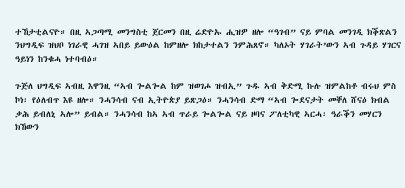ተኸታቲልናዮ። በዚ ኣጋጣሚ መንግስቲ ጀርመን በዚ ሬድዮኡ ሒዝዎ ዘሎ “ዓገብ” ናይ ምባል መንገዲ ክቕጽልን ንህግዲፍ ዝህቦ ነገራዊ ሓገዝ ኣበይ ይውዕል ከምዘሎ ክከታተልን ንምሕጸኖ። ካለኦት ሃገራት’ውን ኣብ ጉዳይ ሃገርና ዓይነን ከንቁሓ ነተባብዕ።

ጉጅለ ህግዲፍ ኣብዚ እዋንዚ “ኣብ ጐልጐል ከም ዝወገሖ ዝብኢ” ጉዱ ኣብ ቅድሚ ኩሉ ዝምልከቶ ብሩህ ምስ ኮነ፡ የዕለብጥ እዩ ዘሎ። ንሓንሳብ ናብ ኢትዮጵያ ይጽጋዕ። ንሓንሳብ ድማ “ኣብ ጐደናታት መቐለ ሸናዕ ክብል ቃሕ ይብለኒ ኣሎ” ይብል። ንሓንሳብ ከኣ ኣብ ጥራይ ጐልጐል ናይ ዞባና ፖለቲካዊ ኣርሓ፡ ዓራቕን መሃርን ክኸውን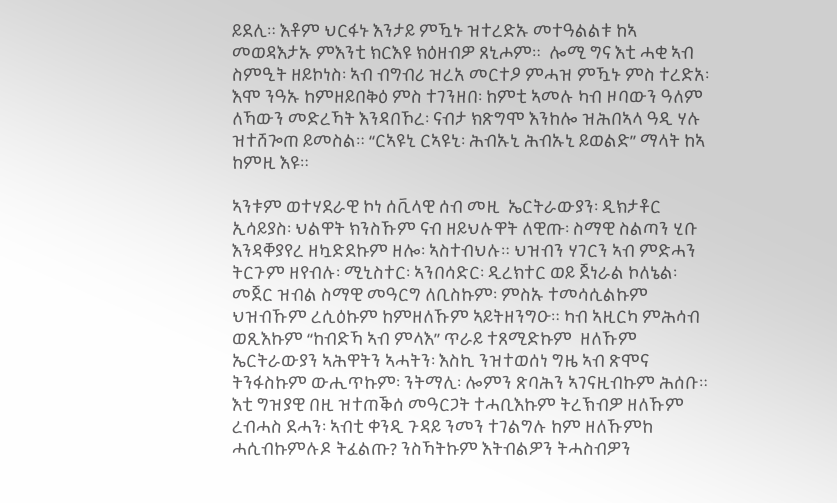ይደሊ። እቶም ህርፋኑ እንታይ ምዃኑ ዝተረድኡ መተዓልልቱ ከኣ መወዳእታኡ ምእንቲ ክርእዩ ክዕዘብዎ ጸኒሖም።  ሎሚ ግና እቲ ሓቂ ኣብ ስምዒት ዘይኮነስ፡ ኣብ ብግብሪ ዝረአ መርተዖ ምሓዝ ምዃኑ ምስ ተረድአ፡ እሞ ንዓኡ ከምዘይበቅዕ ምስ ተገንዘበ፡ ከምቲ ኣመሉ ካብ ዞባውን ዓለም ለኻውን መድረኻት እንዳበኾረ፡ ናብታ ክጽግሞ እንከሎ ዝሕበኣላ ዓዲ ሃሉ ዝተሸጐጠ ይመስል። “ርኣዩኒ ርኣዩኒ፡ ሕብኡኒ ሕብኡኒ ይወልድ” ማላት ከኣ ከምዚ እዩ።

ኣንቱም ወተሃደራዊ ኮነ ሰቪላዊ ሰብ መዚ  ኤርትራውያን፡ ዲክታቶር ኢሳይያስ፡ ህልዋት ክንስኹም ናብ ዘይህሉዋት ለዊጡ፡ ስማዊ ስልጣን ሂቡ እንዳቐያየረ ዘኳድደኩም ዘሎ፡ ኣስተብህሉ። ህዝብን ሃገርን ኣብ ምድሓን ትርጉም ዘየብሉ፡ ሚኒስተር፡ ኣንበሳድር፡ ዲረክተር ወይ ጀነራል ኮለኔል፡ መጀር ዝብል ስማዊ መዓርግ ለቢስኩም፡ ምስኡ ተመሳሲልኩም ህዝብኹም ረሲዕኩም ከምዘለኹም ኣይትዘንግዑ። ካብ ኣዚርካ ምሕሳብ ወጺእኩም “ከብድኻ ኣብ ምላእ” ጥራይ ተጸሚድኩም  ዘለኹም ኤርትራውያን ኣሕዋትን ኣሓትን፡ እስኪ ንዝተወሰነ ግዜ ኣብ ጽሞና ትንፋስኩም ውሒጥኩም፡ ንትማሊ፡ ሎምን ጽባሕን ኣገናዚብኩም ሕሰቡ። እቲ ግዝያዊ በዚ ዝተጠቕሰ መዓርጋት ተሓቢእኩም ትረኽብዎ ዘለኹም ረብሓስ ደሓን፡ ኣብቲ ቀንዲ ጉዳይ ንመን ተገልግሉ ከም ዘለኹምከ ሓሲብኩምሉዶ ትፈልጡ? ንስኻትኩም እትብልዎን ትሓስብዎን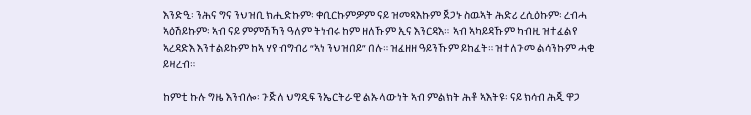እንድዒ፡ ንሕና ግና ንህዝቢ ክሒድኩም፡ ቀቢርኩምዎም ናይ ዝመጻእኩም ጀጋኑ ስዉኣት ሕድሪ ረሲዕኩም፡ ረብሓ ኣዕሽይኩም፡ ኣብ ናይ ምምሽኻን ዓለም ትነብሩ ከም ዘለኹም ኢና እንርዳእ።  ኣብ ኣካይዳኹም ካብዚ ዝተፈልየ ኣረዳድእ እንተልይኩም ከኣ ሃየ ብግብሪ “ኣነ ንህዝበይ” በሉ። ዝፈዘዘ ዓይንኹም ይከፈት። ዝተለጉመ ልሳንኩም ሓቂ ይዛረብ።

ከምቲ ኩሉ ግዜ እንብሎ፡ ጉጅለ ህግዲፍ ንኤርትራዊ ልኡላውነት ኣብ ምልክት ሕቶ ኣእትዩ፡ ናይ ክሳብ ሕጂ ዋጋ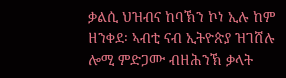ቃልሲ ህዝብና ከባኽን ኮነ ኢሉ ከም ዘንቀደ፡ ኣብቲ ናብ ኢትዮጵያ ዝገሸሉ ሎሚ ምድጋሙ ብዘሕንኽ ቃላት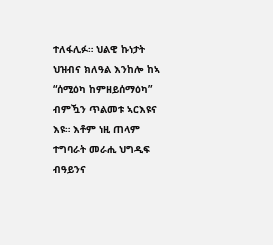ተለፋሊፉ። ህልዊ ኩነታት ህዝብና ክለዓል እንከሎ ከኣ “ሰሚዕካ ከምዘይሰማዕካ” ብምዃን ጥልመቱ ኣርእዩና እዩ። እቶም ነዚ ጠላም ተግባራት መራሒ ህግዲፍ ብዓይንና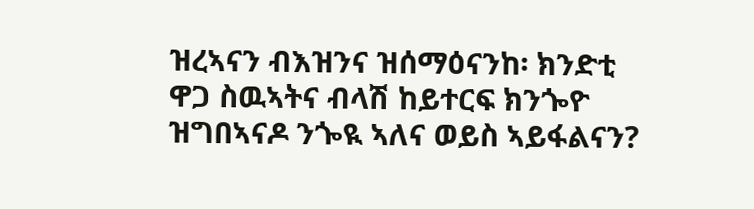ዝረኣናን ብእዝንና ዝሰማዕናንከ፡ ክንድቲ ዋጋ ስዉኣትና ብላሽ ከይተርፍ ክንጐዮ ዝግበኣናዶ ንጐዪ ኣለና ወይስ ኣይፋልናን?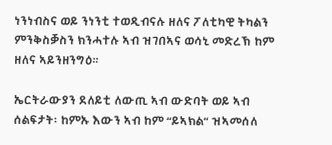ነንነብስና ወይ ንነንቲ ተወዲብናሉ ዘለና ፖለቲካዊ ትካልን ምንቅስቓስን ክንሓተሉ ኣብ ዝገበኣና ወሳኒ መድረኽ ከም ዘለና ኣይንዘንግዕ።

ኤርትራውያን ደለይቲ ለውጢ ኣብ ውድባት ወይ ኣብ ሰልፍታት፡ ከምኡ እውን ኣብ ከም “ይኣክል” ዝኣመሰለ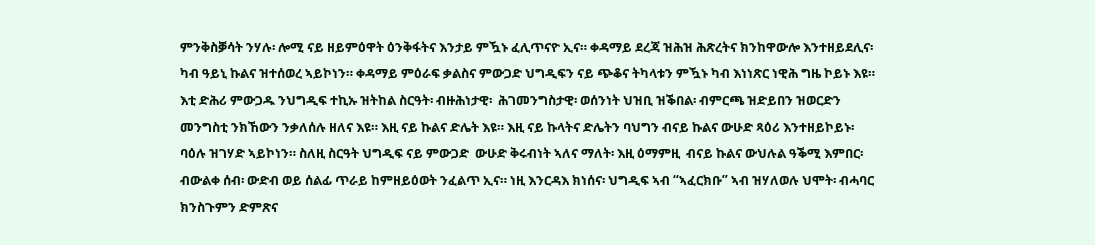ምንቅስቓሳት ንሃሉ፡ ሎሚ ናይ ዘይምዕዋት ዕንቅፋትና እንታይ ምዃኑ ፈሊጥናዮ ኢና። ቀዳማይ ደረጃ ዝሕዝ ሕጽረትና ክንከዋውሎ እንተዘይደሊና፡ ካብ ዓይኒ ኩልና ዝተሰወረ ኣይኮነን። ቀዳማይ ምዕራፍ ቃልስና ምውጋድ ህግዲፍን ናይ ጭቆና ትካላቱን ምዃኑ ካብ እነነጽር ነዊሕ ግዜ ኮይኑ እዩ። እቲ ድሕሪ ምውጋዱ ንህግዲፍ ተኪኡ ዝትከል ስርዓት፡ ብዙሕነታዊ፡  ሕገመንግስታዊ፡ ወሰንነት ህዝቢ ዝቕበል፡ ብምርጫ ዝድይበን ዝወርድን መንግስቲ ንክኸውን ንቃለሰሉ ዘለና እዩ። እዚ ናይ ኩልና ድሌት እዩ። እዚ ናይ ኩላትና ድሌትን ባህግን ብናይ ኩልና ውሁድ ጻዕሪ እንተዘይኮይኑ፡  ባዕሉ ዝገሃድ ኣይኮነን። ስለዚ ስርዓት ህግዲፍ ናይ ምውጋድ  ውሁድ ቅሩብነት ኣለና ማለት፡ እዚ ዕማምዚ  ብናይ ኩልና ውህሉል ዓቕሚ እምበር፡ ብውልቀ ሰብ፡ ውድብ ወይ ሰልፊ ጥራይ ከምዘይዕወት ንፈልጥ ኢና። ነዚ እንርዳእ ክነሰና፡ ህግዲፍ ኣብ “ኣፈርክቡ” ኣብ ዝሃለወሉ ህሞት፡ ብሓባር ክንስጉምን ድምጽና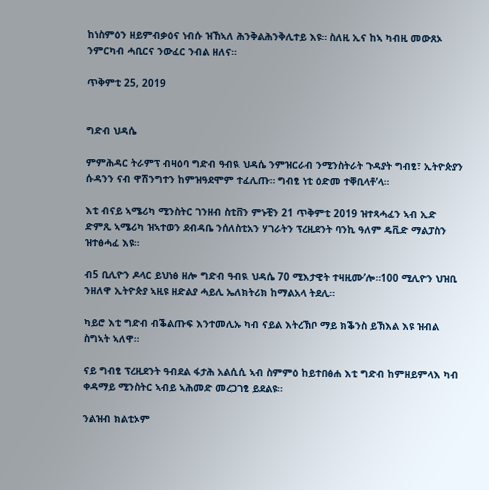ከነስምዕን ዘይምብቃዕና ነብሱ ዝኸኣለ ሕንቅልሕንቅሊተይ እዩ። ስለዚ ኢና ከኣ ካብዚ መውጸኦ ንምርካብ ሓቢርና ንውፈር ንብል ዘለና።

ጥቅምቲ 25, 2019


ግድብ ህዳሴ

ምምሕዳር ትራምፕ ብዛዕባ ግድብ ዓብዪ ህዳሴ ንምዝርራብ ንሚንስትራት ጉዳያት ግብፂ፣ ኢትዮጵያን ሱዳንን ናብ ዋሽንግተን ከምዝዓደሞም ተፈሊጡ። ግብፂ ነቲ ዕድመ ተቐቢላቶ’ላ።

እቲ ብናይ ኣሜሪካ ሚንስትር ገንዘብ ስቲቨን ምኑቺን 21 ጥቅምቲ 2019 ዝተጻሓፈን ኣብ ኢድ ድምጺ ኣሜሪካ ዝኣተወን ደብዳቤ ንሰለስቲአን ሃገራትን ፕረዚደንት ባንኪ ዓለም ዴቪድ ማልፓስን ዝተፅሓፈ እዩ።

ብ5 ቢሊዮን ዶላር ይህነፅ ዘሎ ግድብ ዓብዪ ህዳሴ 70 ሚእታዊት ተዛዚሙ’ሎ።100 ሚሊዮን ህዝቢ ንዘለዋ ኢትዮጵያ ኣዚዩ ዘድልያ ሓይሊ ኤለክትሪክ ከማልአላ ትደሊ።

ካይሮ እቲ ግድብ ብቕልጡፍ እንተመሊኡ ካብ ናይል እትረኽቦ ማይ ክቕንስ ይኽእል እዩ ዝብል ስግኣት ኣለዋ።

ናይ ግብፂ ፕረዚደንት ዓብደል ፋታሕ አልሲሲ ኣብ ስምምዕ ከይተበፅሐ እቲ ግድብ ከምዘይምላእ ካብ ቀዳማይ ሚንስትር ኣብይ ኣሕመድ መረጋገፂ ይደልዩ።

ንልዝብ ክልቲኦም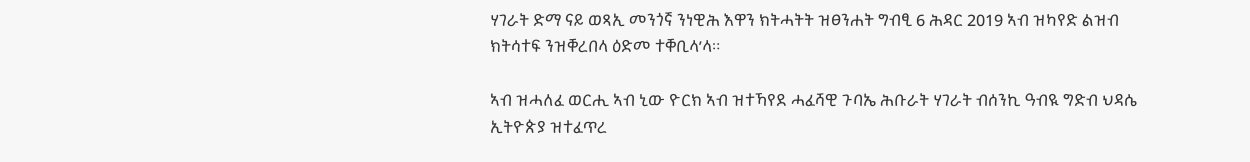ሃገራት ድማ ናይ ወጻኢ መንጎኛ ንነዊሕ እዋን ክትሓትት ዝፀንሐት ግብፂ 6 ሕዳር 2019 ኣብ ዝካየድ ልዝብ ክትሳተፍ ንዝቐረበላ ዕድመ ተቐቢላ’ላ።

ኣብ ዝሓለፈ ወርሒ ኣብ ኒው ዮርክ ኣብ ዝተኻየደ ሓፈሻዊ ጉባኤ ሕቡራት ሃገራት ብሰንኪ ዓብዪ ግድብ ህዳሴ ኢትዮጵያ ዝተፈጥረ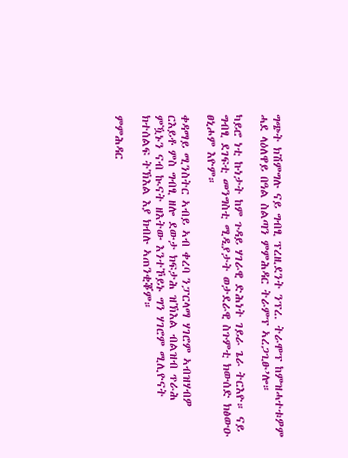ግጭት ክሽምግሉ ናይ ግብፂ ፕረዚደንት ንፕረ. ትራሞፕ ከምዝሓተቱዎም ሓደ ላዕለዋይ በዓል ስልጣን ምምሕዳር ትራምፕ ኣረጋጊፁ’ሎ።

ካይሮ ነቲ ኩነታት ከም ጉዳይ ሃገራዊ ድሕነት ገይራ ጌራ ትርእዮ። ናይ ግብፂ ደገፍቲ መንግስቲ ሚዲያታት ወታደራዊ ስጉምቲ ክውሰድ ክፅውዑ ፀኒሖም እዮም።

ቀዳማይ ሚንስትር ኣብይ ኣብ ቀረባ ንፓርላማ ሃገሮም ኣብዝሃብዎ ርእይቶ ምስ ግብፂ ዘሎ ደውታ ክፍታሕ ዝኽእል ብልዝብ ጥራሕ ምዃኑን ናብ ኲናት ዘእትው እንተኾይኑ ግን ሃገሮም ሚሊዮናት ክተሰልፍ ትኽእል እያ ክብሉ ኣጠንቂቖም።

ምምሕዳር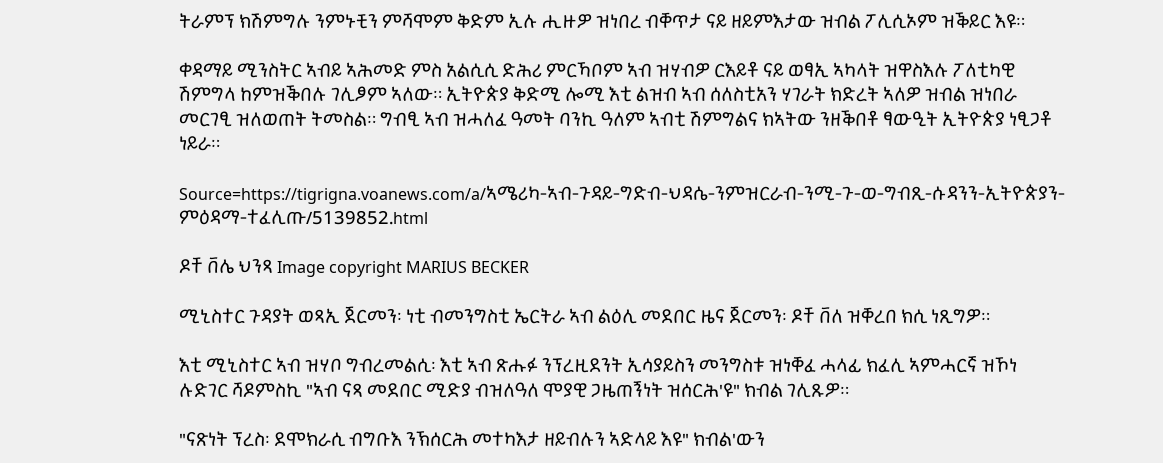ትራምፕ ክሽምግሉ ንምኑቺን ምሻሞም ቅድም ኢሉ ሒዙዎ ዝነበረ ብቐጥታ ናይ ዘይምእታው ዝብል ፖሊሲኦም ዝቕይር እዩ።

ቀዳማይ ሚንስትር ኣብይ ኣሕመድ ምስ አልሲሲ ድሕሪ ምርኻቦም ኣብ ዝሃብዎ ርእይቶ ናይ ወፃኢ ኣካላት ዝዋስእሉ ፖለቲካዊ ሽምግላ ከምዝቕበሉ ገሊፆም ኣለው። ኢትዮጵያ ቅድሚ ሎሚ እቲ ልዝብ ኣብ ሰለስቲአን ሃገራት ክድረት ኣለዎ ዝብል ዝነበራ መርገፂ ዝለወጠት ትመስል። ግብፂ ኣብ ዝሓለፈ ዓመት ባንኪ ዓለም ኣብቲ ሽምግልና ክኣትው ንዘቕበቶ ፃውዒት ኢትዮጵያ ነፂጋቶ ነይራ።

Source=https://tigrigna.voanews.com/a/ኣሜሪካ-ኣብ-ጉዳይ-ግድብ-ህዳሴ-ንምዝርራብ-ንሚ-ጉ-ወ-ግብጺ-ሱዳንን-ኢትዮጵያን-ምዕዳማ-ተፈሊጡ/5139852.html

ዶቸ ቨሌ ህንጻ Image copyright MARIUS BECKER

ሚኒስተር ጉዳያት ወጻኢ ጀርመን፡ ነቲ ብመንግስቲ ኤርትራ ኣብ ልዕሊ መደበር ዜና ጀርመን፡ ዶቸ ቨለ ዝቐረበ ክሲ ነጺግዎ።

እቲ ሚኒስተር ኣብ ዝሃቦ ግብረመልሲ፡ እቲ ኣብ ጽሑፉ ንፕረዚደንት ኢሳያይስን መንግስቱ ዝነቐፈ ሓላፊ ክፈሊ ኣምሓርኛ ዝኾነ ሉድገር ሻዶምስኪ "ኣብ ናጻ መደበር ሚድያ ብዝለዓለ ሞያዊ ጋዜጠኝነት ዝሰርሕ'ዩ" ክብል ገሊጹዎ።

"ናጽነት ፕረስ፡ ደሞክራሲ ብግቡእ ንኽሰርሕ መተካእታ ዘይብሉን ኣድላይ እዩ" ክብል'ውን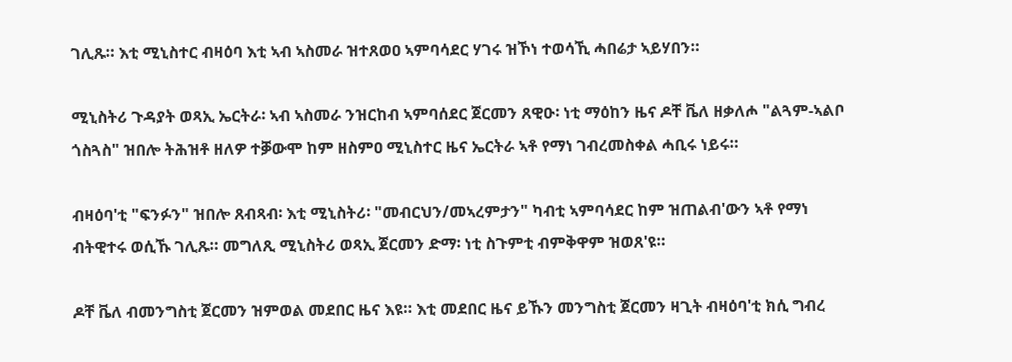ገሊጹ። እቲ ሚኒስተር ብዛዕባ እቲ ኣብ ኣስመራ ዝተጸወዐ ኣምባሳደር ሃገሩ ዝኾነ ተወሳኺ ሓበሬታ ኣይሃበን።

ሚኒስትሪ ጉዳያት ወጻኢ ኤርትራ፡ ኣብ ኣስመራ ንዝርከብ ኣምባሰደር ጀርመን ጸዊዑ፡ ነቲ ማዕከን ዜና ዶቸ ቬለ ዘቃለሖ "ልጓም-ኣልቦ ጎስጓስ" ዝበሎ ትሕዝቶ ዘለዎ ተቓውሞ ከም ዘስምዐ ሚኒስተር ዜና ኤርትራ ኣቶ የማነ ገብረመስቀል ሓቢሩ ነይሩ።

ብዛዕባ'ቲ "ፍንፉን" ዝበሎ ጸብጻብ፡ እቲ ሚኒስትሪ፡ "መብርህን/መኣረምታን" ካብቲ ኣምባሳደር ከም ዝጠልብ'ውን ኣቶ የማነ ብትዊተሩ ወሲኹ ገሊጹ። መግለጺ ሚኒስትሪ ወጻኢ ጀርመን ድማ፡ ነቲ ስጉምቲ ብምቅዋም ዝወጸ'ዩ።

ዶቸ ቬለ ብመንግስቲ ጀርመን ዝምወል መደበር ዜና እዩ። እቲ መደበር ዜና ይኹን መንግስቲ ጀርመን ዛጊት ብዛዕባ'ቲ ክሲ ግብረ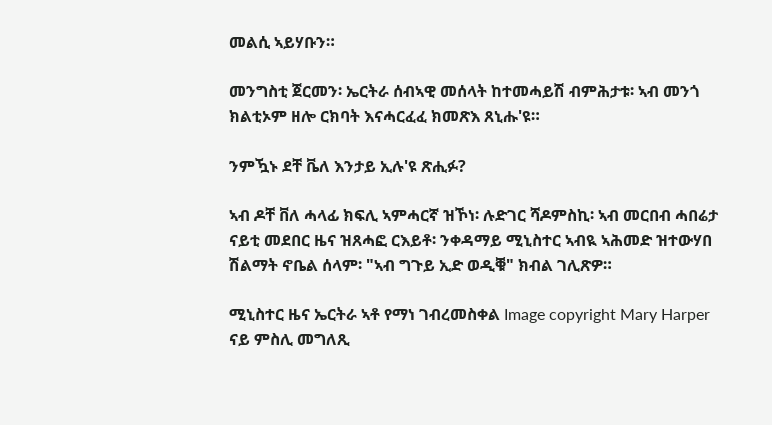መልሲ ኣይሃቡን።

መንግስቲ ጀርመን፡ ኤርትራ ሰብኣዊ መሰላት ከተመሓይሽ ብምሕታቱ፡ ኣብ መንጎ ክልቲኦም ዘሎ ርክባት እናሓርፈፈ ክመጽእ ጸኒሑ'ዩ።

ንምዃኑ ደቸ ቬለ እንታይ ኢሉ'ዩ ጽሒፉ?

ኣብ ዶቸ ቨለ ሓላፊ ክፍሊ ኣምሓርኛ ዝኾነ፡ ሉድገር ሻዶምስኪ፡ ኣብ መርበብ ሓበሬታ ናይቲ መደበር ዜና ዝጸሓፎ ርእይቶ፡ ንቀዳማይ ሚኒስተር ኣብዪ ኣሕመድ ዝተውሃበ ሽልማት ኖቤል ሰላም፡ "ኣብ ግጉይ ኢድ ወዲቑ" ክብል ገሊጽዎ።

ሚኒስተር ዜና ኤርትራ ኣቶ የማነ ገብረመስቀል Image copyright Mary Harper ናይ ምስሊ መግለጺ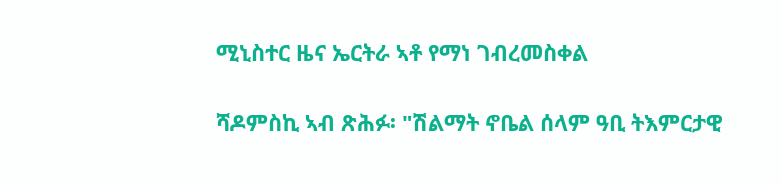ሚኒስተር ዜና ኤርትራ ኣቶ የማነ ገብረመስቀል

ሻዶምስኪ ኣብ ጽሕፉ፡ "ሽልማት ኖቤል ሰላም ዓቢ ትእምርታዊ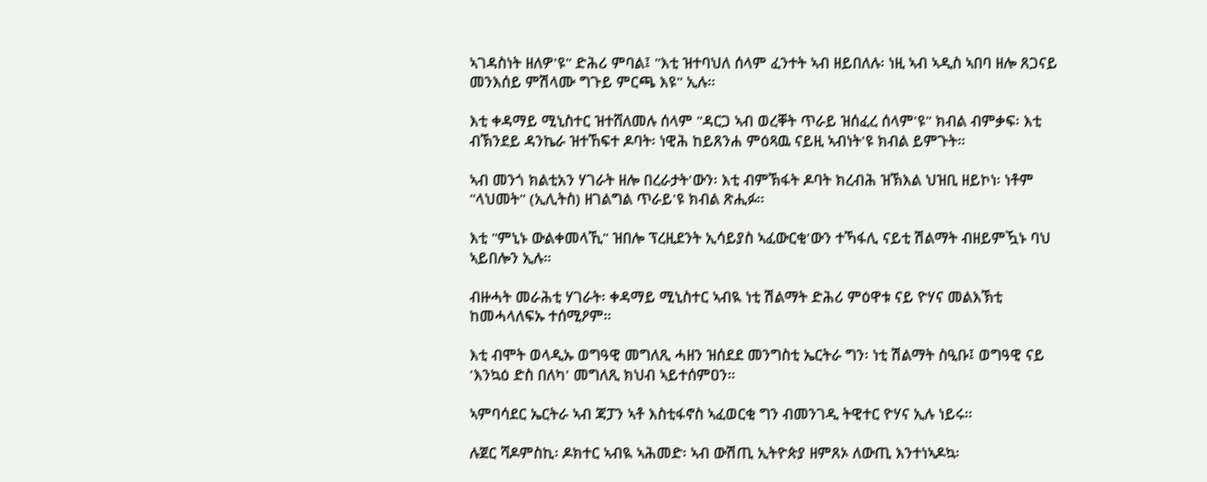ኣገዳስነት ዘለዎ'ዩ" ድሕሪ ምባል፤ "እቲ ዝተባህለ ሰላም ፈንተት ኣብ ዘይበለሉ፡ ነዚ ኣብ ኣዲስ ኣበባ ዘሎ ጸጋናይ መንእሰይ ምሽላሙ ግጉይ ምርጫ እዩ" ኢሉ።

እቲ ቀዳማይ ሚኒስተር ዝተሸለመሉ ሰላም "ዳርጋ ኣብ ወረቐት ጥራይ ዝሰፈረ ሰላም'ዩ" ክብል ብምቃፍ፡ እቲ ብኽንደይ ዳንኬራ ዝተኸፍተ ዶባት፡ ነዊሕ ከይጸንሐ ምዕጻዉ ናይዚ ኣብነት'ዩ ክብል ይምጉት።

ኣብ መንጎ ክልቲአን ሃገራት ዘሎ በረራታት'ውን፡ እቲ ብምኽፋት ዶባት ክረብሕ ዝኽእል ህዝቢ ዘይኮነ፡ ነቶም "ላህመት" (ኢሊትስ) ዘገልግል ጥራይ'ዩ ክብል ጽሒፉ።

እቲ "ምኒኑ ውልቀመላኺ" ዝበሎ ፕረዚደንት ኢሳይያስ ኣፈውርቂ'ውን ተኻፋሊ ናይቲ ሽልማት ብዘይምዃኑ ባህ ኣይበሎን ኢሉ።

ብዙሓት መራሕቲ ሃገራት፡ ቀዳማይ ሚኒስተር ኣብዪ ነቲ ሽልማት ድሕሪ ምዕዋቱ ናይ ዮሃና መልእኽቲ ከመሓላለፍኡ ተሰሚዖም።

እቲ ብሞት ወላዲኡ ወግዓዊ መግለጺ ሓዘን ዝሰደደ መንግስቲ ኤርትራ ግን፡ ነቲ ሽልማት ስዒቡ፤ ወግዓዊ ናይ 'እንኳዕ ድስ በለካ' መግለጺ ክህብ ኣይተሰምዐን።

ኣምባሳደር ኤርትራ ኣብ ጃፓን ኣቶ እስቲፋኖስ ኣፈወርቂ ግን ብመንገዲ ትዊተር ዮሃና ኢሉ ነይሩ።

ሉጀር ሻዶምስኪ፡ ዶክተር ኣብዪ ኣሕመድ፡ ኣብ ውሽጢ ኢትዮጵያ ዘምጸኦ ለውጢ እንተነኣዶኳ፡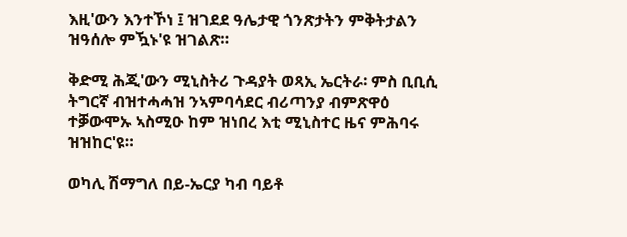እዚ'ውን እንተኾነ ፤ ዝገደደ ዓሌታዊ ጎንጽታትን ምቅትታልን ዝዓሰሎ ምዃኑ'ዩ ዝገልጽ።

ቅድሚ ሕጂ'ውን ሚኒስትሪ ጉዳያት ወጻኢ ኤርትራ፡ ምስ ቢቢሲ ትግርኛ ብዝተሓሓዝ ንኣምባሳደር ብሪጣንያ ብምጽዋዕ ተቓውሞኡ ኣስሚዑ ከም ዝነበረ እቲ ሚኒስተር ዜና ምሕባሩ ዝዝከር'ዩ።

ወካሊ ሽማግለ በይ-ኤርያ ካብ ባይቶ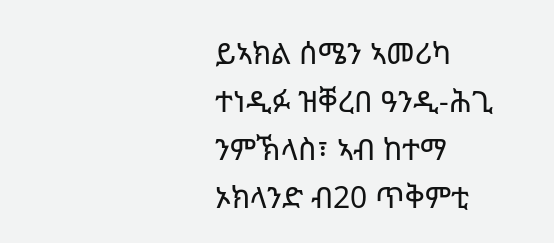ይኣክል ሰሜን ኣመሪካ ተነዲፉ ዝቐረበ ዓንዲ-ሕጊ ንምኽላስ፣ ኣብ ከተማ ኦክላንድ ብ20 ጥቅምቲ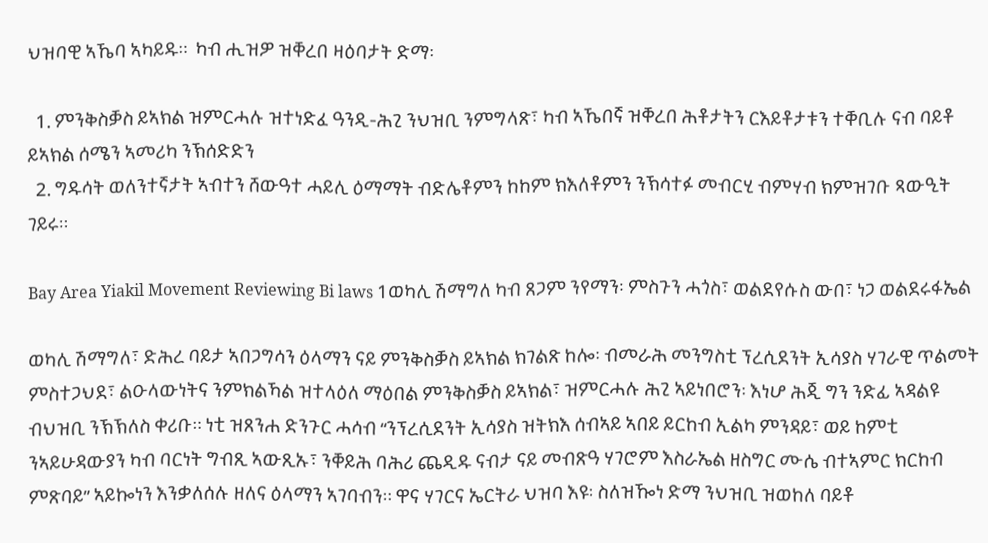ህዝባዊ ኣኼባ ኣካይዱ።  ካብ ሒዝዎ ዝቐረበ ዛዕባታት ድማ፡

  1. ምንቅስቓስ ይኣክል ዝምርሓሉ ዝተነድፈ ዓንዲ-ሕጊ ንህዝቢ ንምግላጽ፣ ካብ ኣኼበኛ ዝቐረበ ሕቶታትን ርእይቶታቱን ተቐቢሉ ናብ ባይቶ ይኣክል ሰሜን ኣመሪካ ንኽሰድድን
  2. ግዱሳት ወለንተኛታት ኣብተን ሸውዓተ ሓይሊ ዕማማት ብድሌቶምን ከከም ክእለቶምን ንኽሳተፉ መብርሂ ብምሃብ ክምዝገቡ ጻውዒት ገይሩ።

Bay Area Yiakil Movement Reviewing Bi laws 1ወካሊ ሽማግለ ካብ ጸጋም ንየማን፡ ምስጉን ሓጎስ፣ ወልደየሱስ ውበ፣ ነጋ ወልደሩፋኤል

ወካሊ ሽማግለ፣ ድሕረ ባይታ ኣበጋግሳን ዕላማን ናይ ምንቅስቓስ ይኣክል ክገልጽ ከሎ፡ ብመራሕ መንግስቲ ፕረሲደንት ኢሳያስ ሃገራዊ ጥልመት ምስተጋህደ፣ ልዑላውነትና ንምክልኻል ዝተላዕለ ማዕበል ምንቅስቓስ ይኣክል፣ ዝምርሓሉ ሕጊ ኣይነበሮን፡ እነሆ ሕጂ ግን ንድፊ ኣዳልዩ ብህዝቢ ንኽኽለስ ቀሪቡ። ነቲ ዝጸንሐ ድንጉር ሓሳብ “ንፕረሲደንት ኢሳያስ ዝትክእ ሰብኣይ ኣበይ ይርከብ ኢልካ ምንዳይ፣ ወይ ከምቲ ንኣይሁዳውያን ካብ ባርነት ግብጺ ኣውጺኡ፣ ንቐይሕ ባሕሪ ጨዲዱ ናብታ ናይ መብጽዓ ሃገሮም እስራኤል ዘስግር ሙሴ ብተኣምር ክርከብ ምጽባይ” ኣይኰነን እንቃለሰሉ ዘለና ዕላማን ኣገባብን። ዋና ሃገርና ኤርትራ ህዝባ እዩ፡ ስለዝዀነ ድማ ንህዝቢ ዝወከለ ባይቶ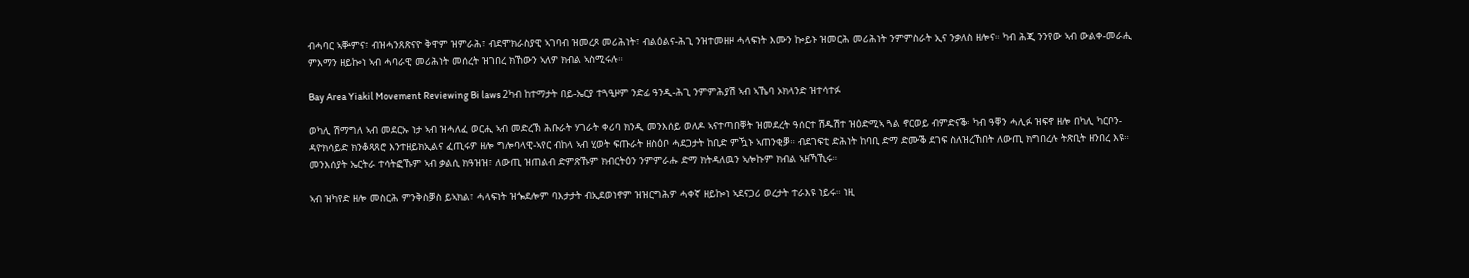ብሓባር ኣቝምና፣ ብዝሓንጸጽናዮ ቅዋም ዝምራሕ፣ ብደሞክራስያዊ ኣገባብ ዝመረጾ መሪሕነት፣ ብልዕልና-ሕጊ ንዝተመዘዞ ሓላፍነት እሙን ኰይኑ ዝመርሕ መሪሕነት ንምምስራት ኢና ንቃለስ ዘሎና። ካብ ሕጂ ንንየው ኣብ ውልቀ-መራሒ ምእማን ዘይኰነ ኣብ ሓባራዊ መሪሕነት መሰረት ዝገበረ ክኸውን ኣለዎ ክብል ኣስሚሩሉ።

Bay Area Yiakil Movement Reviewing Bi laws 2ካብ ከተማታት በይ-ኤርያ ተጓዒዞም ንድፊ ዓንዲ-ሕጊ ንምምሕያሽ ኣብ ኣኼባ ኦክላንድ ዝተሳተፉ

ወካሊ ሽማግለ ኣብ መደርኡ ነታ ኣብ ዝሓለፈ ወርሒ ኣብ መድረኽ ሕቡራት ሃገራት ቀሪባ ክንዲ መንእሰይ ወለዶ ኣናተጣበቐት ዝመደረት ዓሰርተ ሽዱሽተ ዝዕድሚኣ ጓል ኖርወይ ብምድናቕ፡ ካብ ዓቐን ሓሊፉ ዝፍኖ ዘሎ በካሊ ካርቦን-ዳዮክሳይድ ክንቆጻጸሮ እንተዘይክኢልና ፈጢሩዎ ዘሎ ግሎባላዊ-ኣየር ብከላ ኣብ ሂወት ፍጡራት ዘስዕቦ ሓደጋታት ከቢድ ምዃኑ ኣጠንቂቓ። ብደገፍቲ ድሕነት ከባቢ ድማ ድሙቕ ደገፍ ስለዝረኸበት ለውጢ ክግበረሉ ትጽቢት ዘንበረ እዩ።  መንእሰያት ኤርትራ ተሳትፎኹም ኣብ ቃልሲ ክዓዝዝ፣ ለውጢ ዝጠልብ ድምጽኹም ክብርትዕን ንምምራሑ ድማ ክትዳለዉን ኣሎኩም ክብል ኣዘኻኺሩ።

ኣብ ዝካየድ ዘሎ መስርሕ ምንቅስቓስ ይኣክል፣ ሓላፍነት ዝጐደሎም ባእታታት ብኢደወነኖም ዝዝርግሕዎ ሓቀኛ ዘይኰነ ኣደናጋሪ ወረታት ተራእዩ ነይሩ። ነዚ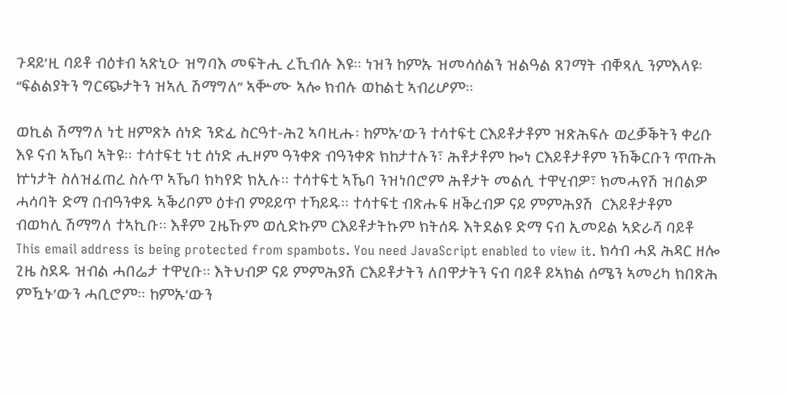ጉዳይ’ዚ ባይቶ ብዕቱብ ኣጽኒዑ ዝግባእ መፍትሒ ረኺብሉ እዩ። ነዝን ከምኡ ዝመሳሰልን ዝልዓል ጸገማት ብቐጻሊ ንምእላዩ፡ “ፍልልያትን ግርጭታትን ዝኣሊ ሽማግለ” ኣቝሙ ኣሎ ክብሉ ወከልቲ ኣብሪሆም።

ወኪል ሽማግለ ነቲ ዘምጽኦ ሰነድ ንድፊ ስርዓተ-ሕጊ ኣባዚሑ፡ ከምኡ’ውን ተሳተፍቲ ርእይቶታቶም ዝጽሕፍሉ ወረቓቕትን ቀሪቡ እዩ ናብ ኣኼባ ኣትዩ። ተሳተፍቲ ነቲ ሰነድ ሒዞም ዓንቀጽ ብዓንቀጽ ክከታተሉን፣ ሕቶታቶም ኰነ ርእይቶታቶም ንኸቕርቡን ጥጡሕ ኵነታት ስለዝፈጠረ ስሉጥ ኣኼባ ክካየድ ክኢሉ። ተሳተፍቲ ኣኼባ ንዝነበሮም ሕቶታት መልሲ ተዋሂብዎ፣ ክመሓየሽ ዝበልዎ ሓሳባት ድማ በብዓንቀጹ ኣቕሪቦም ዕቱብ ምይይጥ ተኻይዱ። ተሳተፍቲ ብጽሑፍ ዘቕረብዎ ናይ ምምሕያሽ  ርእይቶታቶም ብወካሊ ሽማግለ ተኣኪቡ። እቶም ጊዜኹም ወሲድኩም ርእይቶታትኩም ክትሰዱ እትደልዩ ድማ ናብ ኢመይል ኣድራሻ ባይቶ This email address is being protected from spambots. You need JavaScript enabled to view it. ክሳብ ሓደ ሕዳር ዘሎ ጊዜ ስደዱ ዝብል ሓበሬታ ተዋሂቡ። እትህብዎ ናይ ምምሕያሽ ርእይቶታትን ለበዋታትን ናብ ባይቶ ይኣክል ሰሜን ኣመሪካ ክበጽሕ ምዃኑ’ውን ሓቢሮም። ከምኡ’ውን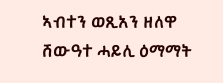ኣብተን ወጺአን ዘለዋ ሸውዓተ ሓይሊ ዕማማት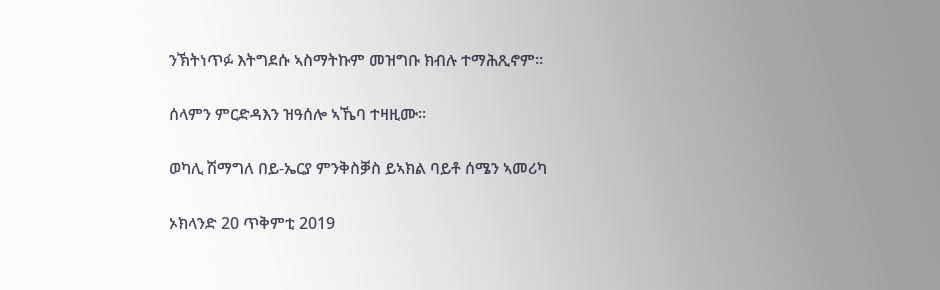ንኽትነጥፉ እትግደሱ ኣስማትኩም መዝግቡ ክብሉ ተማሕጺኖም።

ሰላምን ምርድዳእን ዝዓሰሎ ኣኼባ ተዛዚሙ።

ወካሊ ሽማግለ በይ-ኤርያ ምንቅስቓስ ይኣክል ባይቶ ሰሜን ኣመሪካ

ኦክላንድ 20 ጥቅምቲ 2019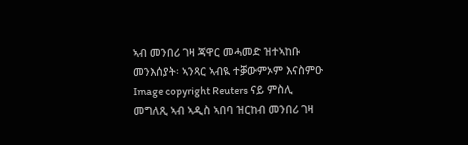ኣብ መንበሪ ገዛ ጃዋር መሓመድ ዝተኣከቡ መንእሰያት፡ ኣንጻር ኣብዪ ተቓውምኦም እናስምዑ Image copyright Reuters ናይ ምስሊ መግለጺ ኣብ ኣዲስ ኣበባ ዝርከብ መንበሪ ገዛ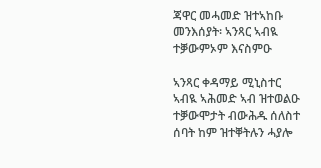ጃዋር መሓመድ ዝተኣከቡ መንእሰያት፡ ኣንጻር ኣብዪ ተቓውምኦም እናስምዑ

ኣንጻር ቀዳማይ ሚኒስተር ኣብዪ ኣሕመድ ኣብ ዝተወልዑ ተቓውሞታት ብውሕዱ ሰለስተ ሰባት ከም ዝተቐትሉን ሓያሎ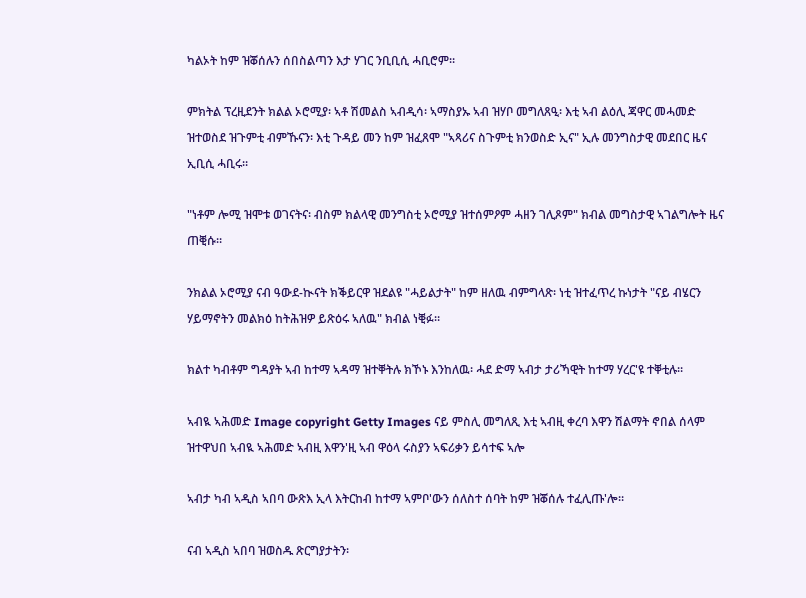ካልኦት ከም ዝቖሰሉን ሰበስልጣን እታ ሃገር ንቢቢሲ ሓቢሮም።

ምክትል ፕረዚደንት ክልል ኦሮሚያ፡ ኣቶ ሽመልስ ኣብዲሳ፡ ኣማስያኡ ኣብ ዝሃቦ መግለጸዒ፡ እቲ ኣብ ልዕሊ ጃዋር መሓመድ ዝተወስደ ዝጉምቲ ብምኹናን፡ እቲ ጉዳይ መን ከም ዝፈጸሞ "ኣጻሪና ስጉምቲ ክንወስድ ኢና" ኢሉ መንግስታዊ መደበር ዜና ኢቢሲ ሓቢሩ።

"ነቶም ሎሚ ዝሞቱ ወገናትና፡ ብስም ክልላዊ መንግስቲ ኦሮሚያ ዝተሰምዖም ሓዘን ገሊጾም" ክብል መግስታዊ ኣገልግሎት ዜና ጠቒሱ።

ንክልል ኦሮሚያ ናብ ዓውደ-ኲናት ክቕይርዋ ዝደልዩ "ሓይልታት" ከም ዘለዉ ብምግላጽ፡ ነቲ ዝተፈጥረ ኩነታት "ናይ ብሄርን ሃይማኖትን መልክዕ ከትሕዝዎ ይጽዕሩ ኣለዉ" ክብል ነቒፉ።

ክልተ ካብቶም ግዳያት ኣብ ከተማ ኣዳማ ዝተቐትሉ ክኾኑ እንከለዉ፡ ሓደ ድማ ኣብታ ታሪኻዊት ከተማ ሃረር'ዩ ተቐቲሉ።

ኣብዪ ኣሕመድ Image copyright Getty Images ናይ ምስሊ መግለጺ እቲ ኣብዚ ቀረባ እዋን ሽልማት ኖበል ሰላም ዝተዋህበ ኣብዪ ኣሕመድ ኣብዚ እዋን'ዚ ኣብ ዋዕላ ሩስያን ኣፍሪቃን ይሳተፍ ኣሎ

ኣብታ ካብ ኣዲስ ኣበባ ውጽእ ኢላ እትርከብ ከተማ ኣምቦ'ውን ሰለስተ ሰባት ከም ዝቖሰሉ ተፈሊጡ'ሎ።

ናብ ኣዲስ ኣበባ ዝወስዱ ጽርግያታትን፡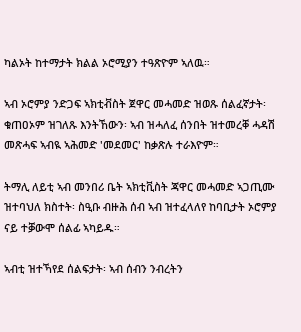ካልኦት ከተማታት ክልል ኦሮሚያን ተዓጽዮም ኣለዉ።

ኣብ ኦሮምያ ንድጋፍ ኣክቲቭስት ጀዋር መሓመድ ዝወጹ ሰልፈኛታት፡ ቁጠዐኦም ዝገለጹ እንትኸውን፡ ኣብ ዝሓለፈ ሰንበት ዝተመረቐ ሓዳሽ መጽሓፍ ኣብዪ ኣሕመድ 'መደመር' ከቃጽሉ ተራእዮም።

ትማሊ ለይቲ ኣብ መንበሪ ቤት ኣክቲቪስት ጃዋር መሓመድ ኣጋጢሙ ዝተባህለ ክስተት፡ ስዒቡ ብዙሕ ሰብ ኣብ ዝተፈላለየ ከባቢታት ኦሮምያ ናይ ተቓውሞ ሰልፊ ኣካይዱ።

ኣብቲ ዝተኻየደ ሰልፍታት፡ ኣብ ሰብን ንብረትን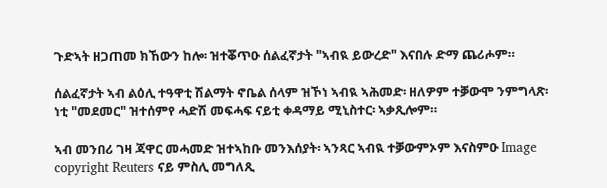ጉድኣት ዘጋጠመ ክኸውን ከሎ፡ ዝተቖጥዑ ሰልፈኛታት "ኣብዪ ይውረድ" እናበሉ ድማ ጨሪሖም።

ሰልፈኛታት ኣብ ልዕሊ ተዓዋቲ ሽልማት ኖቤል ሰላም ዝኾነ ኣብዪ ኣሕመድ፡ ዘለዎም ተቓውሞ ንምግላጽ፡ ነቲ "መደመር" ዝተሰምየ ሓድሽ መፍሓፍ ናይቲ ቀዳማይ ሚኒስተር፡ ኣቃጺሎም።

ኣብ መንበሪ ገዛ ጃዋር መሓመድ ዝተኣከቡ መንእሰያት፡ ኣንጻር ኣብዪ ተቓውምኦም እናስምዑ Image copyright Reuters ናይ ምስሊ መግለጺ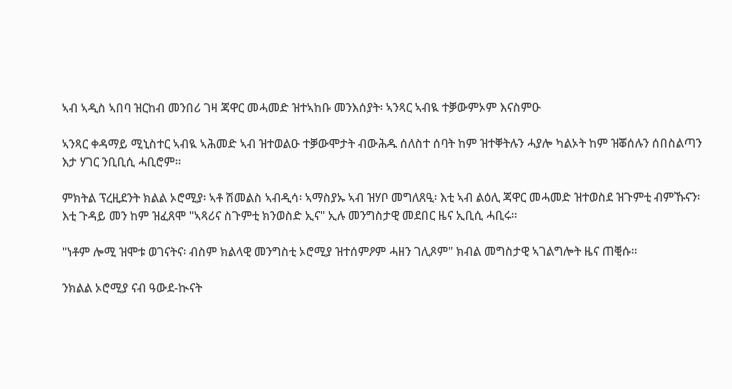ኣብ ኣዲስ ኣበባ ዝርከብ መንበሪ ገዛ ጃዋር መሓመድ ዝተኣከቡ መንእሰያት፡ ኣንጻር ኣብዪ ተቓውምኦም እናስምዑ

ኣንጻር ቀዳማይ ሚኒስተር ኣብዪ ኣሕመድ ኣብ ዝተወልዑ ተቓውሞታት ብውሕዱ ሰለስተ ሰባት ከም ዝተቐትሉን ሓያሎ ካልኦት ከም ዝቖሰሉን ሰበስልጣን እታ ሃገር ንቢቢሲ ሓቢሮም።

ምክትል ፕረዚደንት ክልል ኦሮሚያ፡ ኣቶ ሽመልስ ኣብዲሳ፡ ኣማስያኡ ኣብ ዝሃቦ መግለጸዒ፡ እቲ ኣብ ልዕሊ ጃዋር መሓመድ ዝተወስደ ዝጉምቲ ብምኹናን፡ እቲ ጉዳይ መን ከም ዝፈጸሞ "ኣጻሪና ስጉምቲ ክንወስድ ኢና" ኢሉ መንግስታዊ መደበር ዜና ኢቢሲ ሓቢሩ።

"ነቶም ሎሚ ዝሞቱ ወገናትና፡ ብስም ክልላዊ መንግስቲ ኦሮሚያ ዝተሰምዖም ሓዘን ገሊጾም" ክብል መግስታዊ ኣገልግሎት ዜና ጠቒሱ።

ንክልል ኦሮሚያ ናብ ዓውደ-ኲናት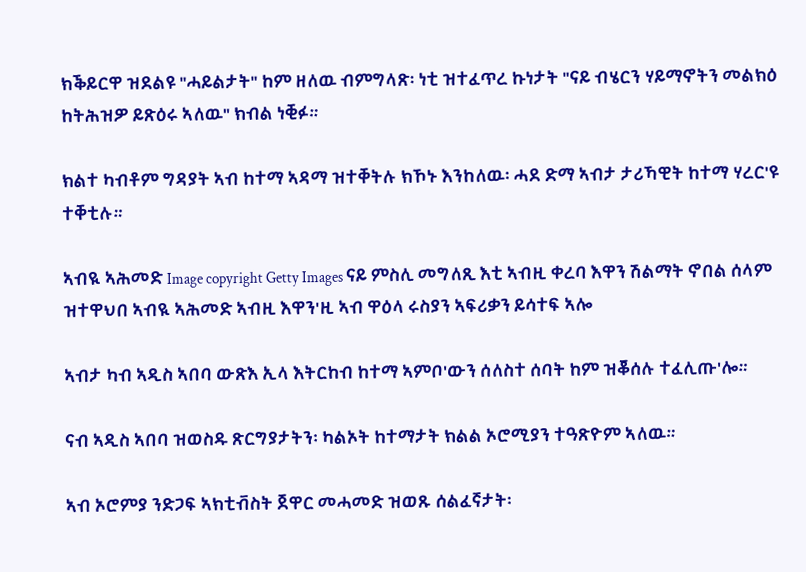ክቕይርዋ ዝደልዩ "ሓይልታት" ከም ዘለዉ ብምግላጽ፡ ነቲ ዝተፈጥረ ኩነታት "ናይ ብሄርን ሃይማኖትን መልክዕ ከትሕዝዎ ይጽዕሩ ኣለዉ" ክብል ነቒፉ።

ክልተ ካብቶም ግዳያት ኣብ ከተማ ኣዳማ ዝተቐትሉ ክኾኑ እንከለዉ፡ ሓደ ድማ ኣብታ ታሪኻዊት ከተማ ሃረር'ዩ ተቐቲሉ።

ኣብዪ ኣሕመድ Image copyright Getty Images ናይ ምስሊ መግለጺ እቲ ኣብዚ ቀረባ እዋን ሽልማት ኖበል ሰላም ዝተዋህበ ኣብዪ ኣሕመድ ኣብዚ እዋን'ዚ ኣብ ዋዕላ ሩስያን ኣፍሪቃን ይሳተፍ ኣሎ

ኣብታ ካብ ኣዲስ ኣበባ ውጽእ ኢላ እትርከብ ከተማ ኣምቦ'ውን ሰለስተ ሰባት ከም ዝቖሰሉ ተፈሊጡ'ሎ።

ናብ ኣዲስ ኣበባ ዝወስዱ ጽርግያታትን፡ ካልኦት ከተማታት ክልል ኦሮሚያን ተዓጽዮም ኣለዉ።

ኣብ ኦሮምያ ንድጋፍ ኣክቲቭስት ጀዋር መሓመድ ዝወጹ ሰልፈኛታት፡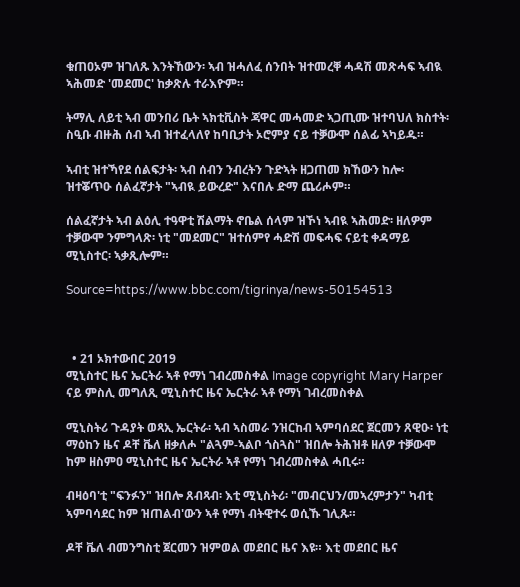ቁጠዐኦም ዝገለጹ እንትኸውን፡ ኣብ ዝሓለፈ ሰንበት ዝተመረቐ ሓዳሽ መጽሓፍ ኣብዪ ኣሕመድ 'መደመር' ከቃጽሉ ተራእዮም።

ትማሊ ለይቲ ኣብ መንበሪ ቤት ኣክቲቪስት ጃዋር መሓመድ ኣጋጢሙ ዝተባህለ ክስተት፡ ስዒቡ ብዙሕ ሰብ ኣብ ዝተፈላለየ ከባቢታት ኦሮምያ ናይ ተቓውሞ ሰልፊ ኣካይዱ።

ኣብቲ ዝተኻየደ ሰልፍታት፡ ኣብ ሰብን ንብረትን ጉድኣት ዘጋጠመ ክኸውን ከሎ፡ ዝተቖጥዑ ሰልፈኛታት "ኣብዪ ይውረድ" እናበሉ ድማ ጨሪሖም።

ሰልፈኛታት ኣብ ልዕሊ ተዓዋቲ ሽልማት ኖቤል ሰላም ዝኾነ ኣብዪ ኣሕመድ፡ ዘለዎም ተቓውሞ ንምግላጽ፡ ነቲ "መደመር" ዝተሰምየ ሓድሽ መፍሓፍ ናይቲ ቀዳማይ ሚኒስተር፡ ኣቃጺሎም።

Source=https://www.bbc.com/tigrinya/news-50154513



  • 21 ኦክተውበር 2019
ሚኒስተር ዜና ኤርትራ ኣቶ የማነ ገብረመስቀል Image copyright Mary Harper ናይ ምስሊ መግለጺ ሚኒስተር ዜና ኤርትራ ኣቶ የማነ ገብረመስቀል

ሚኒስትሪ ጉዳያት ወጻኢ ኤርትራ፡ ኣብ ኣስመራ ንዝርከብ ኣምባሰደር ጀርመን ጸዊዑ፡ ነቲ ማዕከን ዜና ዶቸ ቬለ ዘቃለሖ "ልጓም-ኣልቦ ጎስጓስ" ዝበሎ ትሕዝቶ ዘለዎ ተቓውሞ ከም ዘስምዐ ሚኒስተር ዜና ኤርትራ ኣቶ የማነ ገብረመስቀል ሓቢሩ።

ብዛዕባ'ቲ "ፍንፉን" ዝበሎ ጸብጻብ፡ እቲ ሚኒስትሪ፡ "መብርህን/መኣረምታን" ካብቲ ኣምባሳደር ከም ዝጠልብ'ውን ኣቶ የማነ ብትዊተሩ ወሲኹ ገሊጹ።

ዶቸ ቬለ ብመንግስቲ ጀርመን ዝምወል መደበር ዜና እዩ። እቲ መደበር ዜና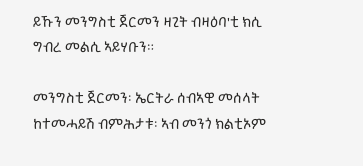ይኹን መንግስቲ ጀርመን ዛጊት ብዛዕባ'ቲ ክሲ ግብረ መልሲ ኣይሃቡን።

መንግስቲ ጀርመን፡ ኤርትራ ሰብኣዊ መሰላት ከተመሓይሽ ብምሕታቱ፡ ኣብ መንጎ ክልቲኦም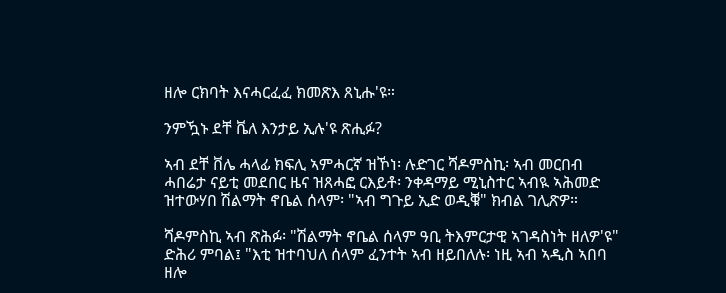ዘሎ ርክባት እናሓርፈፈ ክመጽእ ጸኒሑ'ዩ።

ንምዃኑ ደቸ ቬለ እንታይ ኢሉ'ዩ ጽሒፉ?

ኣብ ደቸ ቨሌ ሓላፊ ክፍሊ ኣምሓርኛ ዝኾነ፡ ሉድገር ሻዶምስኪ፡ ኣብ መርበብ ሓበሬታ ናይቲ መደበር ዜና ዝጸሓፎ ርእይቶ፡ ንቀዳማይ ሚኒስተር ኣብዪ ኣሕመድ ዝተውሃበ ሽልማት ኖቤል ሰላም፡ "ኣብ ግጉይ ኢድ ወዲቑ" ክብል ገሊጽዎ።

ሻዶምስኪ ኣብ ጽሕፉ፡ "ሽልማት ኖቤል ሰላም ዓቢ ትእምርታዊ ኣገዳስነት ዘለዎ'ዩ" ድሕሪ ምባል፤ "እቲ ዝተባህለ ሰላም ፈንተት ኣብ ዘይበለሉ፡ ነዚ ኣብ ኣዲስ ኣበባ ዘሎ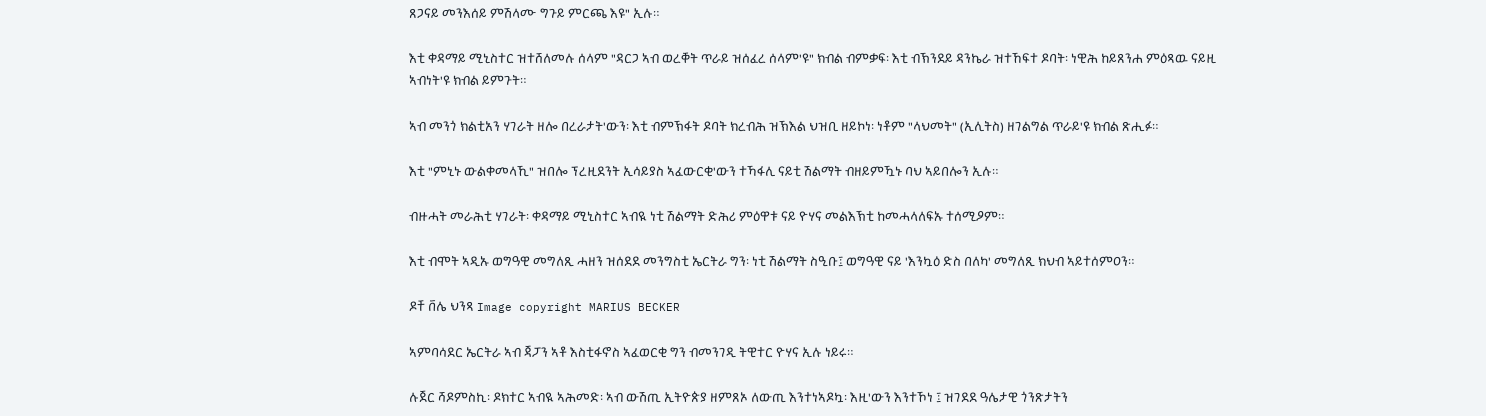ጸጋናይ መንእሰይ ምሽላሙ ግጉይ ምርጫ እዩ" ኢሉ።

እቲ ቀዳማይ ሚኒስተር ዝተሸለመሉ ሰላም "ዳርጋ ኣብ ወረቐት ጥራይ ዝሰፈረ ሰላም'ዩ" ክብል ብምቃፍ፡ እቲ ብኽንደይ ዳንኬራ ዝተኸፍተ ዶባት፡ ነዊሕ ከይጸንሐ ምዕጻዉ ናይዚ ኣብነት'ዩ ክብል ይምጉት።

ኣብ መንጎ ክልቲአን ሃገራት ዘሎ በረራታት'ውን፡ እቲ ብምኽፋት ዶባት ክረብሕ ዝኽእል ህዝቢ ዘይኮነ፡ ነቶም "ላህመት" (ኢሊትስ) ዘገልግል ጥራይ'ዩ ክብል ጽሒፉ።

እቲ "ምኒኑ ውልቀመላኺ" ዝበሎ ፕረዚደንት ኢሳይያስ ኣፈውርቂ'ውን ተኻፋሊ ናይቲ ሽልማት ብዘይምዃኑ ባህ ኣይበሎን ኢሉ።

ብዙሓት መራሕቲ ሃገራት፡ ቀዳማይ ሚኒስተር ኣብዪ ነቲ ሽልማት ድሕሪ ምዕዋቱ ናይ ዮሃና መልእኽቲ ከመሓላለፍኡ ተሰሚዖም።

እቲ ብሞት ኣዲኡ ወግዓዊ መግለጺ ሓዘን ዝሰደደ መንግስቲ ኤርትራ ግን፡ ነቲ ሽልማት ስዒቡ፤ ወግዓዊ ናይ 'እንኳዕ ድስ በለካ' መግለጺ ክህብ ኣይተሰምዐን።

ዶቸ ቨሌ ህንጻ Image copyright MARIUS BECKER

ኣምባሳደር ኤርትራ ኣብ ጃፓን ኣቶ እስቲፋኖስ ኣፈወርቂ ግን ብመንገዲ ትዊተር ዮሃና ኢሉ ነይሩ።

ሉጀር ሻዶምስኪ፡ ዶክተር ኣብዪ ኣሕመድ፡ ኣብ ውሽጢ ኢትዮጵያ ዘምጸኦ ለውጢ እንተነኣዶኳ፡ እዚ'ውን እንተኾነ ፤ ዝገደደ ዓሌታዊ ጎንጽታትን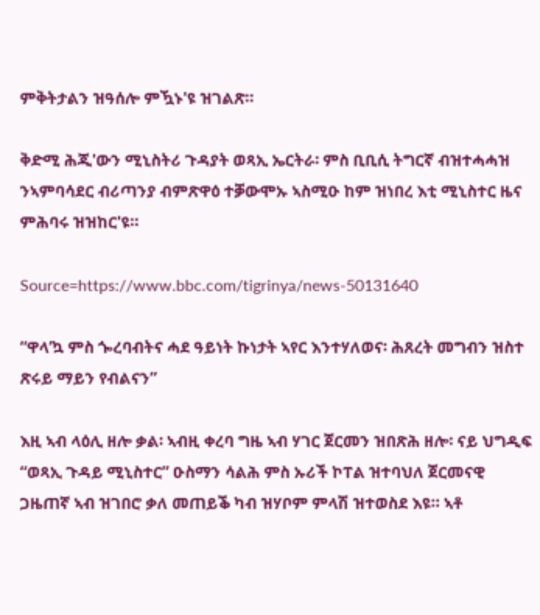ምቅትታልን ዝዓሰሎ ምዃኑ'ዩ ዝገልጽ።

ቅድሚ ሕጂ'ውን ሚኒስትሪ ጉዳያት ወጻኢ ኤርትራ፡ ምስ ቢቢሲ ትግርኛ ብዝተሓሓዝ ንኣምባሳደር ብሪጣንያ ብምጽዋዕ ተቓውሞኡ ኣስሚዑ ከም ዝነበረ እቲ ሚኒስተር ዜና ምሕባሩ ዝዝከር'ዩ።

Source=https://www.bbc.com/tigrinya/news-50131640

“ዋላ’ኳ ምስ ጐረባብትና ሓደ ዓይነት ኩነታት ኣየር እንተሃለወና፡ ሕጸረት መግብን ዝስተ ጽሩይ ማይን የብልናን”

እዚ ኣብ ላዕሊ ዘሎ ቃል፡ ኣብዚ ቀረባ ግዜ ኣብ ሃገር ጀርመን ዝበጽሕ ዘሎ፡ ናይ ህግዲፍ “ወጻኢ ጉዳይ ሚኒስተር” ዑስማን ሳልሕ ምስ ኡሪች ኮፐል ዝተባህለ ጀርመናዊ ጋዜጠኛ ኣብ ዝገበሮ ቃለ መጠይቕ ካብ ዝሃቦም ምላሽ ዝተወስደ እዩ። ኣቶ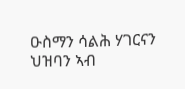ዑስማን ሳልሕ ሃገርናን ህዝባን ኣብ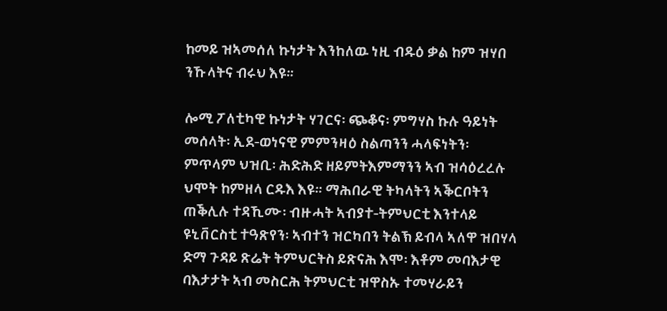ከመይ ዝኣመሰለ ኩነታት እንከለዉ ነዚ ብዱዕ ቃል ከም ዝሃበ ንኹላትና ብሩህ እዩ።

ሎሚ ፖለቲካዊ ኩነታት ሃገርና፡ ጭቆና፡ ምግሃስ ኩሉ ዓይነት መሰላት፡ ኢደ-ወነናዊ ምምንዛዕ ስልጣንን ሓላፍነትን፡ ምጥላም ህዝቢ፡ ሕድሕድ ዘይምትእምማንን ኣብ ዝሳዕረረሉ ህሞት ከምዘላ ርዱእ እዩ። ማሕበራዊ ትካላትን ኣቕርቦትን ጠቕሊሉ ተዳኺሙ፡ ብዙሓት ኣብያተ-ትምህርቲ እንተላይ ዩኒቨርስቲ ተዓጽየን፡ ኣብተን ዝርካበን ትልኽ ይብላ ኣለዋ ዝበሃላ ድማ ጉዳይ ጽሬት ትምህርትስ ይጽናሕ እሞ፡ እቶም መባእታዊ ባእታታት ኣብ መስርሕ ትምህርቲ ዝዋስኡ ተመሃራይን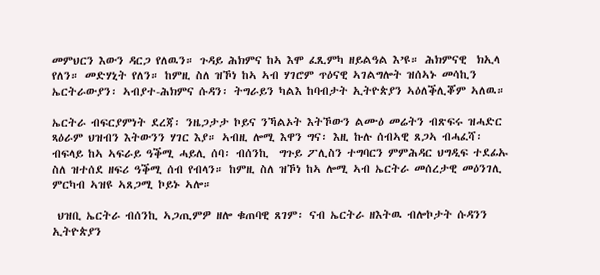መምህርን እውን ዳርጋ የለዉን። ጉዳይ ሕክምና ከኣ እሞ ፈጺምካ ዘይልዓል እ’ዩ። ሕክምናዊ  ክኢላ የለን። መድሃኒት የለን። ከምዚ ስለ ዝኾነ ከኣ ኣብ ሃገሮም ጥዕናዊ ኣገልግሎት ዝሰኣኑ መሳኪን ኤርትራውያን፡ ኣብያተ-ሕክምና ሱዳን፡ ትግራይን ካልእ ከባብታት ኢትዮጵያን ኣዕለቕሊቖም ኣለዉ።

ኤርትራ ብፍርያምነት ደረጃ፡ ንዜጋታታ ኮይና ንኻልኦት እትኾውን ልሙዕ መሬትን ብጽፍሩ ዝሓድር ጻዕራም ህዝብን እትውንን ሃገር እያ። ኣብዚ ሎሚ እዋን ግና፡ እዚ ኩሉ ሰብኣዊ ጸጋኣ ብሓፈሻ፡ ብፍላይ ከኣ ኣፍራይ ዓቕሚ ሓይሊ ሰባ፡ ብሰንኪ  ግጉይ ፖሊስን ተግባርን ምምሕዳር ህግዲፍ ተደፊኡ ስለ ዝተሰደ ዘፍሪ ዓቕሚ ሰብ የብላን። ከምዚ ስለ ዝኾነ ከኣ ሎሚ ኣብ ኤርትራ መሰረታዊ መዕንገሊ ምርካብ ኣዝዩ ኣጸጋሚ ኮይኑ ኣሎ።

 ህዝቢ ኤርትራ ብሰንኪ ኣጋጢምዎ ዘሎ ቁጠባዊ ጸገም፡ ናብ ኤርትራ ዘእትዉ ብሎኮታት ሱዳንን ኢትዮጵያን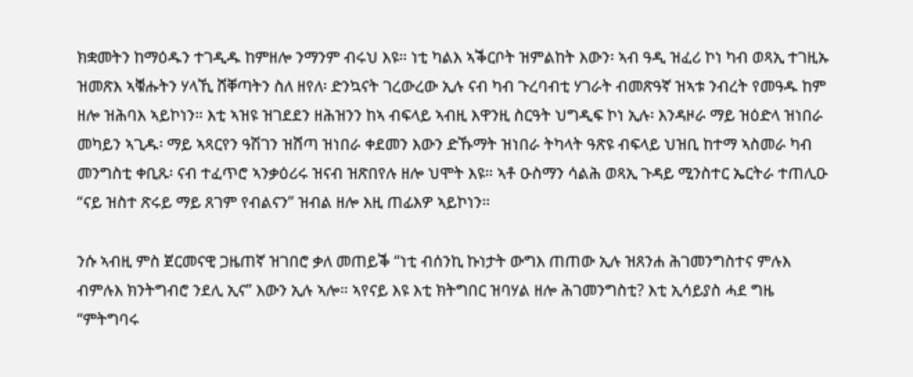ክቋመትን ከማዕዱን ተገዲዱ ከምዘሎ ንማንም ብሩህ እዩ። ነቲ ካልእ ኣቕርቦት ዝምልከት እውን፡ ኣብ ዓዲ ዝፈሪ ኮነ ካብ ወጻኢ ተገዚኡ ዝመጽእ ኣቑሑትን ሃላኺ ሸቐጣትን ስለ ዘየለ፡ ድንኳናት ገረውረው ኢሉ ናብ ካብ ጉረባብቲ ሃገራት ብመጽዓኛ ዝኣቱ ንብረት የመዓዱ ከም ዘሎ ዝሕባእ ኣይኮነን። እቲ ኣዝዩ ዝገደደን ዘሕዝንን ከኣ ብፍላይ ኣብዚ እዋንዚ ስርዓት ህግዲፍ ኮነ ኢሉ፡ እንዳዞራ ማይ ዝዕድላ ዝነበራ መካይን ኣጊዱ፡ ማይ ኣጻርየን ዓሽገን ዝሸጣ ዝነበራ ቀደመን እውን ድኹማት ዝነበራ ትካላት ዓጽዩ ብፍላይ ህዝቢ ከተማ ኣስመራ ካብ መንግስቲ ቀቢጹ፡ ናብ ተፈጥሮ ኣንቃዕሪሩ ዝናብ ዝጽበየሉ ዘሎ ህሞት እዩ። ኣቶ ዑስማን ሳልሕ ወጻኢ ጉዳይ ሚንስተር ኤርትራ ተጠሊዑ “ናይ ዝስተ ጽሩይ ማይ ጸገም የብልናን” ዝብል ዘሎ እዚ ጠፊእዎ ኣይኮነን።

ንሱ ኣብዚ ምስ ጀርመናዊ ጋዜጠኛ ዝገበሮ ቃለ መጠይቕ “ነቲ ብሰንኪ ኩነታት ውግእ ጠጠው ኢሉ ዝጸንሐ ሕገመንግስተና ምሉእ ብምሉእ ክንትግብሮ ንደሊ ኢና” እውን ኢሉ ኣሎ። ኣየናይ እዩ እቲ ክትግበር ዝባሃል ዘሎ ሕገመንግስቲ? እቲ ኢሳይያስ ሓደ ግዜ “ምትግባሩ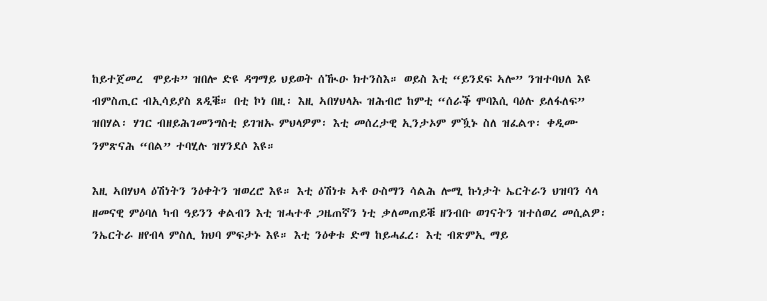ከይተጀመረ  ሞይቱ” ዝበሎ ድዩ ዳግማይ ህይወት ሰዂዑ ክተንስእ። ወይስ እቲ “ይንደፍ ኣሎ” ንዝተባህለ እዩ ብምስጢር ብኢሳይያስ ጸዲቑ። በቲ ኮነ በዚ፡ እዚ ኣበሃህላኡ ዝሕብሮ ከምቲ “ሰራቕ ሞባእሲ ባዕሉ ይለፋለፍ” ዝበሃል፡ ሃገር ብዘይሕገመንግስቲ ይገዝኡ ምህላዎም፡ እቲ መሰረታዊ ኢንታኦም ምዃኑ ስለ ዝፈልጥ፡ ቀዲሙ ንምጽናሕ “በል” ተባሂሉ ዝሃንደሶ እዩ።

እዚ ኣበሃህላ ዕሽነትን ንዕቀትን ዝወረሮ እዩ። እቲ ዕሽነቱ ኣቶ ዑስማን ሳልሕ ሎሚ ኩነታት ኤርትራን ህዝባን ሳላ ዘመናዊ ምዕባለ ካብ ዓይንን ቀልብን እቲ ዝሓተቶ ጋዜጠኛን ነቲ ቃለመጠይቑ ዘንብቡ ወገናትን ዝተሰወረ መሲልዎ፡ ንኤርትራ ዘየብላ ምስሊ ክህባ ምፍታኑ እዩ። እቲ ንዕቀቱ ድማ ከይሓፈረ፡ እቲ ብጽምኢ ማይ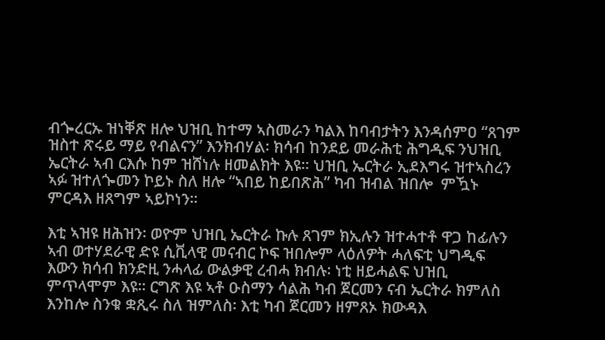ብጐረርኡ ዝነቐጽ ዘሎ ህዝቢ ከተማ ኣስመራን ካልእ ከባብታትን እንዳሰምዐ “ጸገም ዝስተ ጽሩይ ማይ የብልናን” እንክብሃል፡ ክሳብ ከንደይ መራሕቲ ሕግዲፍ ንህዝቢ ኤርትራ ኣብ ርእሱ ከም ዝሸነሉ ዘመልክት እዩ። ህዝቢ ኤርትራ ኢደእግሩ ዝተኣስረን ኣፉ ዝተለጐመን ኮይኑ ስለ ዘሎ “ኣበይ ከይበጽሕ” ካብ ዝብል ዝበሎ  ምዃኑ ምርዳእ ዘጸግም ኣይኮነን።

እቲ ኣዝዩ ዘሕዝን፡ ወዮም ህዝቢ ኤርትራ ኩሉ ጸገም ክኢሉን ዝተሓተቶ ዋጋ ከፊሉን ኣብ ወተሃደራዊ ድዩ ሲቪላዊ መናብር ኮፍ ዝበሎም ላዕለዎት ሓለፍቲ ህግዲፍ እውን ክሳብ ክንድዚ ንሓላፊ ውልቃዊ ረብሓ ክብሉ፡ ነቲ ዘይሓልፍ ህዝቢ ምጥላሞም እዩ። ርግጽ እዩ ኣቶ ዑስማን ሳልሕ ካብ ጀርመን ናብ ኤርትራ ክምለስ እንከሎ ስንቁ ቋጺሩ ስለ ዝምለስ፡ እቲ ካብ ጀርመን ዘምጸኦ ክውዳእ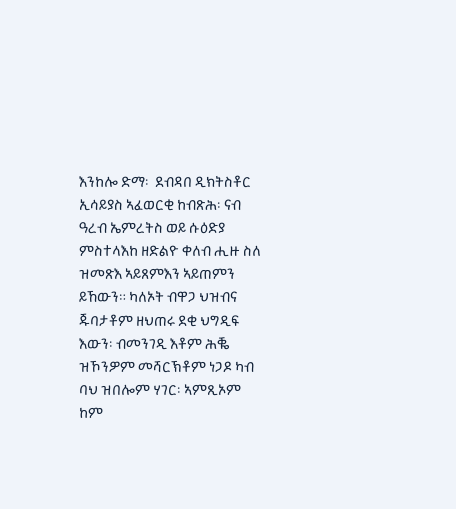እንከሎ ድማ፡  ደብዳበ ዲክትስቶር ኢሳይያስ ኣፈወርቂ ከብጽሕ፡ ናብ ዓረብ ኤምረትስ ወይ ሱዕድያ ምስተላእከ ዘድልዮ ቀለብ ሒዙ ስለ ዝመጽእ ኣይጸምእን ኣይጠምን ይኸውን። ካለኦት ብዋጋ ህዝብና ጁባታቶም ዘህጠሩ ደቂ ህግዲፍ  እውን፡ ብመንገዲ እቶም ሕቘ ዝኾንዎም መሻርኽቶም ነጋዶ ካብ ባህ ዝበሎም ሃገር፡ ኣምጺኦም ከም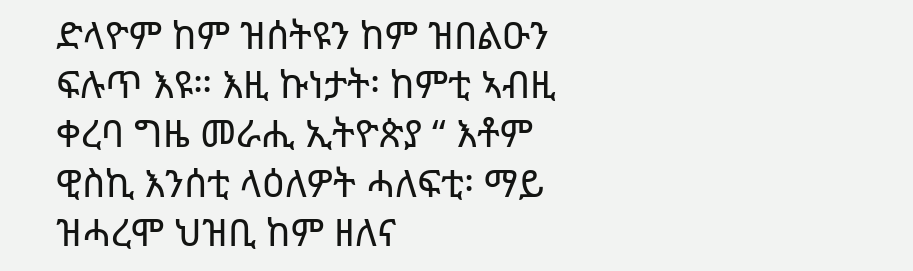ድላዮም ከም ዝሰትዩን ከም ዝበልዑን ፍሉጥ እዩ። እዚ ኩነታት፡ ከምቲ ኣብዚ ቀረባ ግዜ መራሒ ኢትዮጵያ “ እቶም ዊስኪ እንሰቲ ላዕለዎት ሓለፍቲ፡ ማይ ዝሓረሞ ህዝቢ ከም ዘለና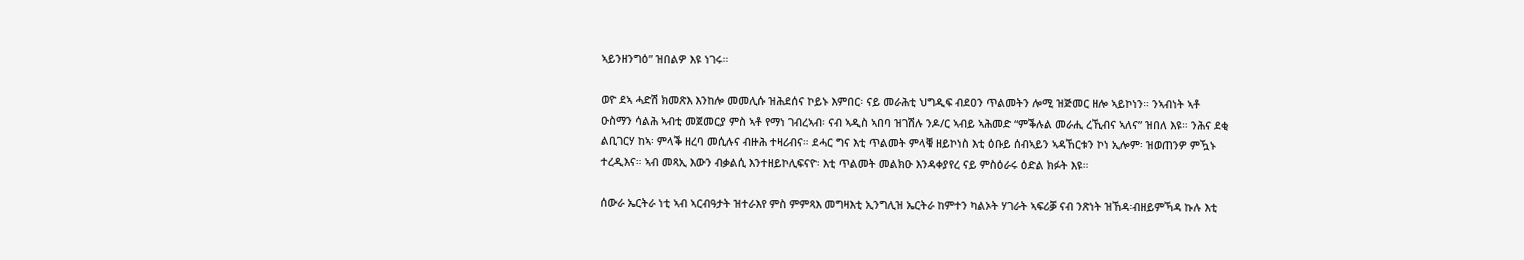ኣይንዘንግዕ” ዝበልዎ እዩ ነገሩ።

ወዮ ደኣ ሓድሽ ክመጽእ እንከሎ መመሊሱ ዝሕደሰና ኮይኑ እምበር፡ ናይ መራሕቲ ህግዲፍ ብደዐን ጥልመትን ሎሚ ዝጅመር ዘሎ ኣይኮነን። ንኣብነት ኣቶ ዑስማን ሳልሕ ኣብቲ መጀመርያ ምስ ኣቶ የማነ ገብረኣብ፡ ናብ ኣዲስ ኣበባ ዝገሽሉ ንዶ/ር ኣብይ ኣሕመድ “ምቕሉል መራሒ ረኺብና ኣለና” ዝበለ እዩ። ንሕና ደቂ ልቢገርሃ ከኣ፡ ምላቕ ዘረባ መሲሉና ብዙሕ ተዛሪብና። ደሓር ግና እቲ ጥልመት ምላቑ ዘይኮነስ እቲ ዕቡይ ሰብኣይን ኣዳኸርቱን ኮነ ኢሎም፡ ዝወጠንዎ ምዃኑ ተረዲእና። ኣብ መጻኢ እውን ብቃልሲ እንተዘይኮሊፍናዮ፡ እቲ ጥልመት መልክዑ እንዳቀያየረ ናይ ምስዕራሩ ዕድል ክፉት እዩ።

ሰውራ ኤርትራ ነቲ ኣብ ኣርብዓታት ዝተራእየ ምስ ምምጻእ መግዛእቲ ኢንግሊዝ ኤርትራ ከምተን ካልኦት ሃገራት ኣፍሪቓ ናብ ንጽነት ዝኸዳ፡ብዘይምኻዳ ኩሉ እቲ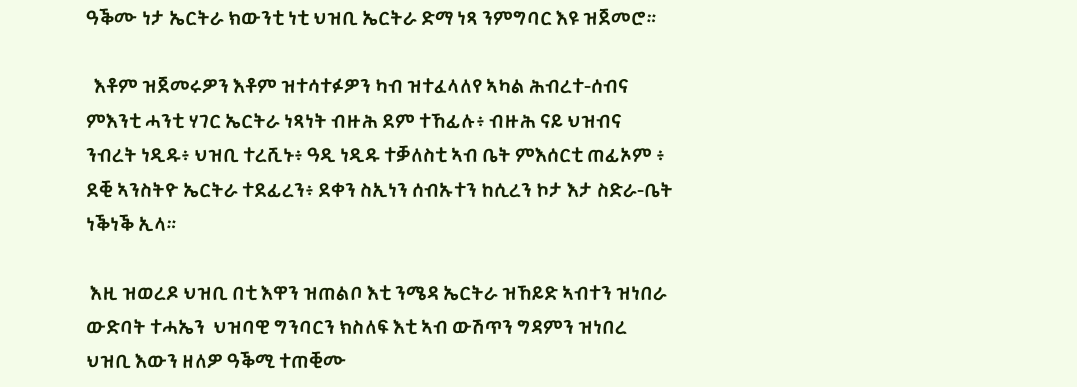ዓቕሙ ነታ ኤርትራ ክውንቲ ነቲ ህዝቢ ኤርትራ ድማ ነጻ ንምግባር እዩ ዝጀመሮ።

  እቶም ዝጀመሩዎን እቶም ዝተሳተፉዎን ካብ ዝተፈላለየ ኣካል ሕብረተ-ሰብና ምእንቲ ሓንቲ ሃገር ኤርትራ ነጻነት ብዙሕ ደም ተኸፊሉ፥ ብዙሕ ናይ ህዝብና ንብረት ነዲዱ፥ ህዝቢ ተረሺኑ፥ ዓዲ ነዲዱ ተቓለስቲ ኣብ ቤት ምእሰርቲ ጠፊኦም ፥ ደቒ ኣንስትዮ ኤርትራ ተደፊረን፥ ደቀን ስኢነን ሰብኡተን ከሲረን ኮታ እታ ስድራ-ቤት ነቕነቕ ኢላ።

 እዚ ዝወረዶ ህዝቢ በቲ እዋን ዝጠልቦ እቲ ንሜዳ ኤርትራ ዝኸይድ ኣብተን ዝነበራ ውድባት ተሓኤን  ህዝባዊ ግንባርን ክስለፍ እቲ ኣብ ውሽጥን ግዳምን ዝነበረ ህዝቢ እውን ዘለዎ ዓቕሚ ተጠቒሙ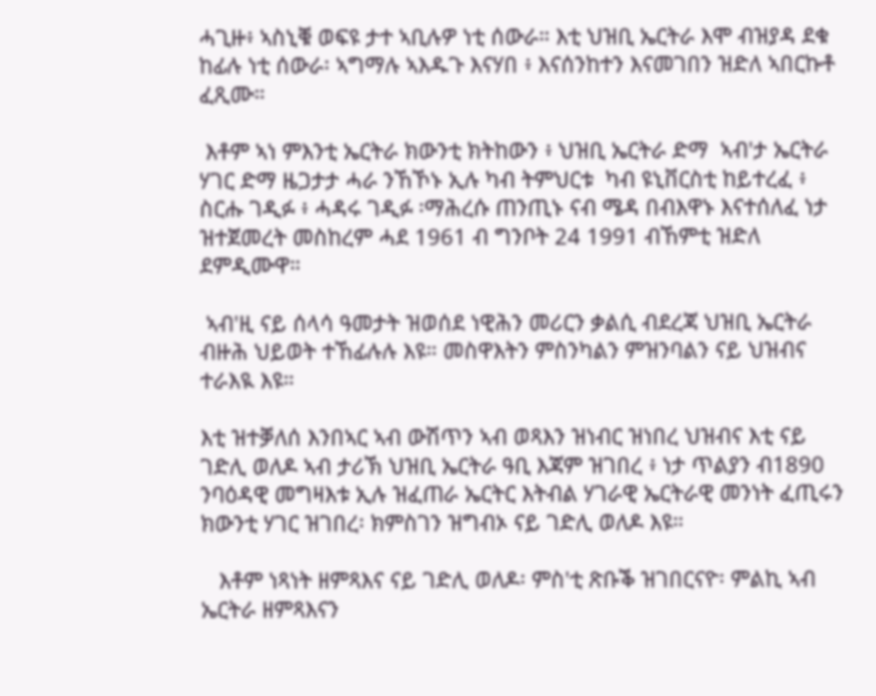ሓጊዙ፥ ኣስኒቑ ወፍዩ ታተ ኣቢሉዎ ነቲ ሰውራ። እቲ ህዝቢ ኤርትራ እሞ ብዝያዳ ደቁ ከፊሉ ነቲ ሰውራ፡ ኣግማሉ ኣእዱጉ እናሃበ ፥ እናሰንከተን እናመገበን ዝድለ ኣበርኩቶ ፈጺሙ።

 እቶም ኣነ ምእንቲ ኤርትራ ክውንቲ ክትከውን ፥ ህዝቢ ኤርትራ ድማ  ኣብ'ታ ኤርትራ ሃገር ድማ ዜጋታታ ሓራ ንኸኾኑ ኢሉ ካብ ትምህርቱ  ካብ ዩኒቨርስቲ ከይተረፈ ፥ ስርሑ ገዲፉ ፥ ሓዳሩ ገዲፉ ፡ማሕረሱ ጠንጢኑ ናብ ሜዳ በብእዋኑ እናተሰለፈ ነታ ዝተጀመረት መስከረም ሓደ 1961 ብ ግንቦት 24 1991 ብኸምቲ ዝድለ ደምዲሙዋ።

 ኣብ'ዚ ናይ ሰላሳ ዓመታት ዝወሰደ ነዊሕን መሪርን ቃልሲ ብደረጃ ህዝቢ ኤርትራ ብዙሕ ህይወት ተኸፊሉሉ እዩ። መስዋእትን ምስንካልን ምዝንባልን ናይ ህዝብና ተራእዪ እዩ።

እቲ ዝተቓለሰ እንበኣር ኣብ ውሽጥን ኣብ ወጻእን ዝነብር ዝነበረ ህዝብና እቲ ናይ ገድሊ ወለዶ ኣብ ታሪኽ ህዝቢ ኤርትራ ዓቢ እጃም ዝገበረ ፥ ነታ ጥልያን ብ1890 ንባዕዳዊ መግዛእቱ ኢሉ ዝፈጠራ ኤርትር እትብል ሃገራዊ ኤርትራዊ መንነት ፈጢሩን ክውንቲ ሃገር ዝገበረ፡ ክምስገን ዝግብኦ ናይ ገድሊ ወለዶ እዩ።

   እቶም ነጻነት ዘምጻእና ናይ ገድሊ ወለዶ፡ ምስ'ቲ ጽቡቕ ዝገበርናዮ፡ ምልኪ ኣብ ኤርትራ ዘምጻእናን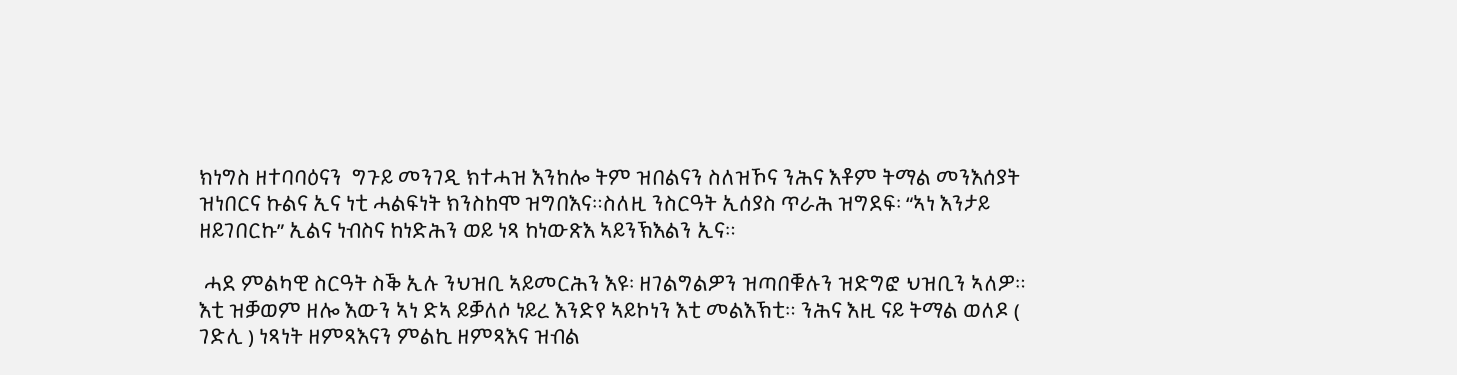ክነግስ ዘተባባዕናን  ግጉይ መንገዲ ክተሓዝ እንከሎ ትም ዝበልናን ስለዝኾና ንሕና እቶም ትማል መንእሰያት ዝነበርና ኩልና ኢና ነቲ ሓልፍነት ክንስከሞ ዝግበእና።ስለዚ ንስርዓት ኢሰያስ ጥራሕ ዝግደፍ፡ “ኣነ እንታይ ዘይገበርኩ” ኢልና ነብስና ከነድሕን ወይ ነጻ ከነውጽእ ኣይንኽእልን ኢና።

 ሓደ ምልካዊ ስርዓት ስቕ ኢሉ ንህዝቢ ኣይመርሕን እዩ፡ ዘገልግልዎን ዝጣበቑሉን ዝድግፎ ህዝቢን ኣለዎ። እቲ ዝቓወም ዘሎ እውን ኣነ ድኣ ይቓለሶ ነይረ እንድየ ኣይኮነን እቲ መልእኽቲ። ንሕና እዚ ናይ ትማል ወለዶ ( ገድሊ ) ነጻነት ዘምጻእናን ምልኪ ዘምጻእና ዝብል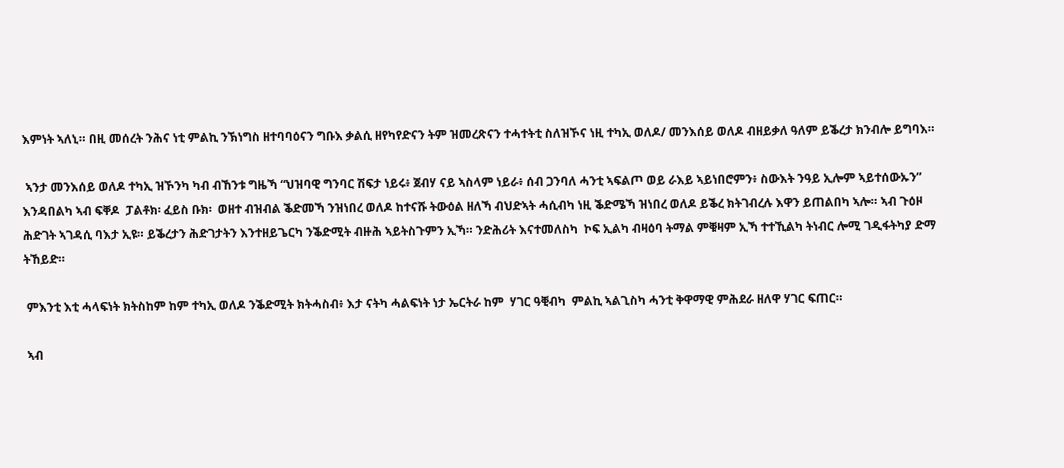እምነት ኣለኒ። በዚ መሰረት ንሕና ነቲ ምልኪ ንኽነግስ ዘተባባዕናን ግቡእ ቃልሲ ዘየካየድናን ትም ዝመረጽናን ተሓተትቲ ስለዝኾና ነዚ ተካኢ ወለዶ/ መንእሰይ ወለዶ ብዘይቃለ ዓለም ይቕረታ ክንብሎ ይግባእ።

 ኣንታ መንእሰይ ወለዶ ተካኢ ዝኾንካ ካብ ብኸንቱ ግዜኻ “ህዝባዊ ግንባር ሽፍታ ነይሩ፥ ጀብሃ ናይ ኣስላም ነይራ፥ ሰብ ጋንባለ ሓንቲ ኣፍልጦ ወይ ራእይ ኣይነበሮምን፥ ስውእት ንዓይ ኢሎም ኣይተሰውኡን” እንዳበልካ ኣብ ፍቐዶ  ፓልቶክ፡ ፈይስ ቡክ፡  ወዘተ ብዝብል ቕድመኻ ንዝነበረ ወለዶ ከተናሹ ትውዕል ዘለኻ ብህድኣት ሓሲብካ ነዚ ቕድሜኻ ዝነበረ ወለዶ ይቕረ ክትገብረሉ እዋን ይጠልበካ ኣሎ። ኣብ ጉዕዞ ሕድገት ኣገዳሲ ባእታ ኢዩ። ይቕረታን ሕድገታትን እንተዘይጌርካ ንቕድሚት ብዙሕ ኣይትስጉምን ኢኻ። ንድሕሪት እናተመለስካ  ኮፍ ኢልካ ብዛዕባ ትማል ምቑዛም ኢኻ ተተኺልካ ትነብር ሎሚ ገዲፋትካያ ድማ ትኸይድ።

 ምእንቲ እቲ ሓላፍነት ክትስከም ከም ተካኢ ወለዶ ንቕድሚት ክትሓስብ፥ እታ ናትካ ሓልፍነት ነታ ኤርትራ ከም  ሃገር ዓቒብካ  ምልኪ ኣልጊስካ ሓንቲ ቅዋማዊ ምሕደራ ዘለዋ ሃገር ፍጠር።

 ኣብ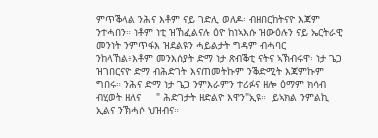ምጥቕላል ንሕና እቶም ናይ ገድሊ ወለዶ፡ ብዘበርከትናዮ እጃም ንተሓበን። ነቶም ነቲ ዝኸፈልናሉ ዕዮ ከነኣእሱ ዝውዕሉን ናይ ኤርትራዊ መንነት ንምጥፋእ ዝደልዩን ሓይልታት ግዳም ብሓባር ንከላኸል፥እቶም መንእሰያት ድማ ነታ ጽብቕቲ ናትና ኣኽብሩዋ፡ ነታ ጌጋ ዝገበርናዮ ድማ ብሕድገት እናጠመትኩም ንቕድሚት እጃምኩም ግበሩ። ንሕና ድማ ነታ ጌጋ ንምእራምን ተሪፉና ዘሎ ዕማም ክሳብ ብሂወት ዘለና     " ሕድገታት ዘድልዮ እዋን"ኢዩ።  ይኣክል ንምልኪ ኢልና ንኽሓሶ ህዝብና።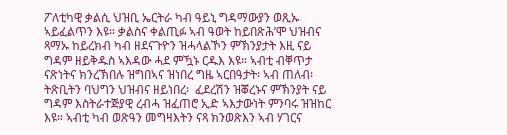ፖለቲካዊ ቃልሲ ህዝቢ ኤርትራ ካብ ዓይኒ ግዳማውያን ወጺኡ ኣይፈልጥን እዩ። ቃልስና ቀልጢፉ ኣብ ዓወት ከይበጽሕ’ሞ ህዝብና ጻማኡ ከይረክብ ካብ ዘደናጉዮን ዝሓላልኾን ምኽንያታት እዚ ናይ ግዳም ዘይቅዱስ ኣእዳው ሓደ ምዃኑ ርዱእ እዩ። ኣብቲ ብቐጥታ ናጽነትና ክንረኽበሉ ዝግበኣና ዝነበረ ግዜ ኣርበዓታት፡ ኣብ ጠለብ፡ ትጽቢትን ባህግን ህዝብና ዘይነበረ፡  ፈደረሽን ዝቖረኑና ምኽንያት ናይ ግዳም እስትራተጅያዊ ረብሓ ዝፈጠሮ ኢድ ኣእታውነት ምንባሩ ዝዝከር እዩ። ኣብቲ ካብ ወጽዓን መግዛእትን ናጻ ክንወጽእን ኣብ ሃገርና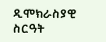ዲሞክራስያዊ ስርዓት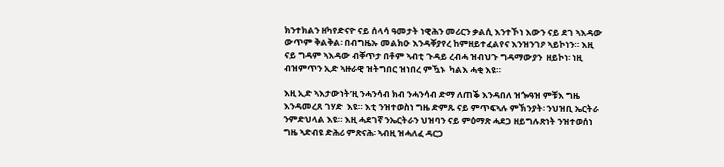ክንተክልን ዘካየድናዮ ናይ ሰላሳ ዓመታት ነዊሕን መሪርን ቃልሲ እንተኾነ እውን ናይ ደገ ኣእዳው ውጥም ቅልቅል፡ በብግዜኡ መልክዑ እንዳቐያየረ ከምዘይተፈልየና እንዝንገዖ ኣይኮነን። እዚ ናይ ግዳም ኣእዳው ብቐጥታ በቶም ኣብቲ ጉዳይ ረብሓ ዝብህጉ ግዳማውያን  ዘይኮነ፡ ነዚ ብዝምጥን ኢድ ኣዙራዊ ዝትግበር ዝነበረ ምዃኑ  ካልእ ሓቂ እዩ።

እዚ ኢድ ኣእታውነት’ዚ ንሓንሳብ ክብ ንሓንሳብ ድማ ለጠቕ እንዳበለ ዝጐዓዝ ምቹእ ግዜ እንዳመረጸ ገሃድ  እዩ። እቲ ንዝተወስነ ግዜ ድምጹ ናይ ምጥፍኣሉ ምኽንያት፡ ንህዝቢ ኤርትራ ንምድህላል እዩ። እዚ ሓደገኛ ንኤርትራን ህዝባን ናይ ምዕማጽ ሓደጋ ዘይግሉጽነት ንዝተወሰነ ግዜ ኣድብዩ ድሕሪ ምጽናሕ፡ ኣብዚ ዝሓለፈ ዳርጋ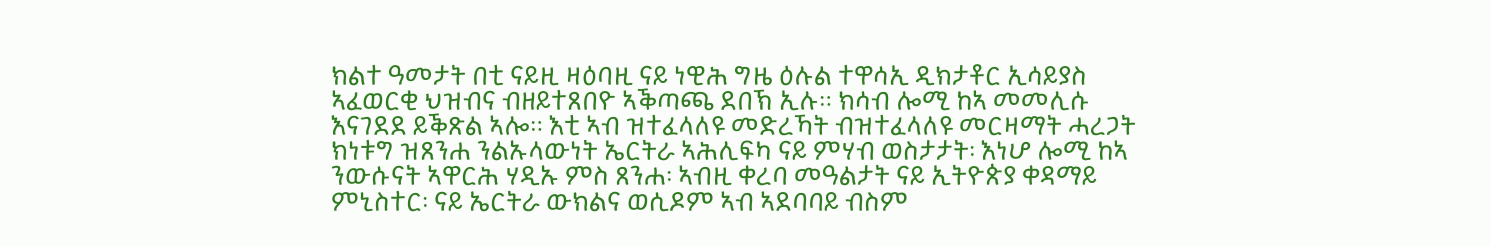ክልተ ዓመታት በቲ ናይዚ ዛዕባዚ ናይ ነዊሕ ግዜ ዕሉል ተዋሳኢ ዲክታቶር ኢሳይያስ ኣፈወርቂ ህዝብና ብዘይተጸበዮ ኣቕጣጫ ደበኽ ኢሉ። ክሳብ ሎሚ ከኣ መመሊሱ እናገደደ ይቕጽል ኣሎ። እቲ ኣብ ዝተፈላለዩ መድረኻት ብዝተፈላለዩ መርዛማት ሓረጋት ክነቱግ ዝጸንሐ ንልኡላውነት ኤርትራ ኣሕሊፍካ ናይ ምሃብ ወስታታት፡ እነሆ ሎሚ ከኣ ንውሱናት ኣዋርሕ ሃዲኡ ምስ ጸንሐ፡ ኣብዚ ቀረባ መዓልታት ናይ ኢትዮጵያ ቀዳማይ ምኒስተር፡ ናይ ኤርትራ ውክልና ወሲዶም ኣብ ኣደባባይ ብስም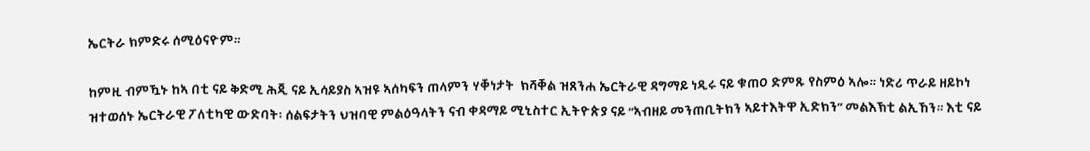ኤርትራ ክምድሩ ሰሚዕናዮም።

ከምዚ ብምዃኑ ከኣ በቲ ናይ ቅድሚ ሕጂ ናይ ኢሳይያስ ኣዝዩ ኣሰካፍን ጠላምን ሃቐነታት  ክሻቐል ዝጸንሐ ኤርትራዊ ዳግማይ ነዲሩ ናይ ቁጠዐ ድምጹ የስምዕ ኣሎ። ነድሪ ጥራይ ዘይኮነ ዝተወሰኑ ኤርትራዊ ፖለቲካዊ ውድባት፡ ሰልፍታትን ህዝባዊ ምልዕዓላትን ናብ ቀዳማይ ሚኒስተር ኢትዮጵያ ናይ “ኣብዘይ መንጠቢትክን ኣይተእትዋ ኢድክን” መልእኽቲ ልኢኸን። እቲ ናይ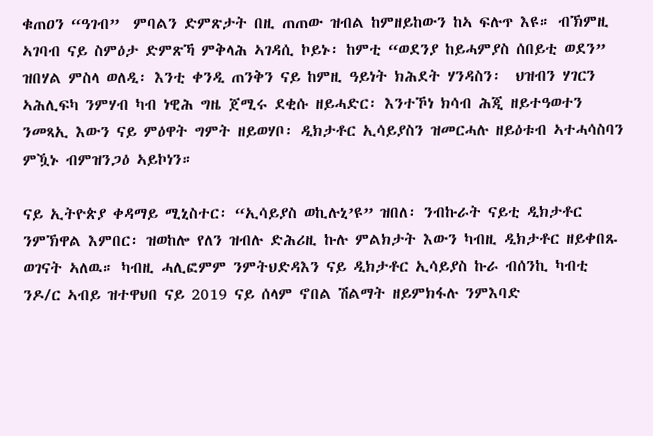ቁጠዐን “ዓገብ”  ምባልን ድምጽታት በዚ ጠጠው ዝብል ከምዘይከውን ከኣ ፍሉጥ እዩ። ብኽምዚ ኣገባብ ናይ ስምዕታ ድምጽኻ ምቅላሕ ኣገዳሲ ኮይኑ፡ ከምቲ “ወደንያ ከይሓምያስ ሰበይቲ ወደን” ዝበሃል ምስላ ወለዲ፡ እንቲ ቀንዲ ጠንቅን ናይ ከምዚ ዓይነት ክሕደት ሃንዳስን፡  ህዝብን ሃገርን ኣሕሊፍካ ንምሃብ ካብ ነዊሕ ግዜ ጀሚሩ ደቂሱ ዘይሓድር፡ እንተኾነ ክሳብ ሕጂ ዘይተዓወተን ንመጻኢ እውን ናይ ምዕዋት ግምት ዘይወሃቦ፡ ዲክታቶር ኢሳይያስን ዝመርሓሉ ዘይዕቱብ ኣተሓሳስባን ምዃኑ ብምዝንጋዕ ኣይኮነን።

ናይ ኢትዮጵያ ቀዳማይ ሚኒስተር፡ “ኢሳይያስ ወኪሉኒ’ዩ” ዝበለ፡ ንብኩራት ናይቲ ዲክታቶር ንምኽዋል እምበር፡ ዝወከሎ የለን ዝብሉ ድሕሪዚ ኩሉ ምልክታት እውን ካብዚ ዲክታቶር ዘይቀበጹ ወገናት ኣለዉ። ካብዚ ሓሊፎምም ንምትህድዳእን ናይ ዲክታቶር ኢሳይያስ ኩራ ብሰንኪ ካብቲ ንዶ/ር ኣብይ ዝተዋህበ ናይ 2019 ናይ ሰላም ኖበል ሽልማት ዘይምክፋሉ ንምእባድ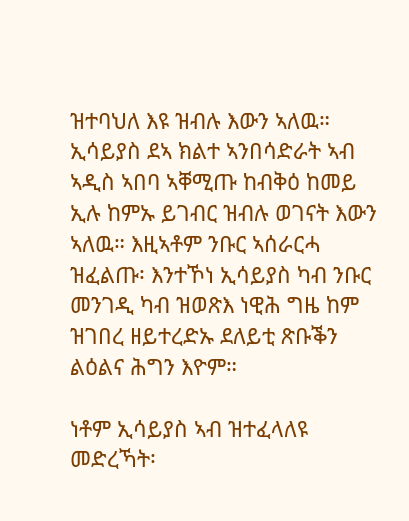ዝተባህለ እዩ ዝብሉ እውን ኣለዉ። ኢሳይያስ ደኣ ክልተ ኣንበሳድራት ኣብ ኣዲስ ኣበባ ኣቐሚጡ ከብቅዕ ከመይ ኢሉ ከምኡ ይገብር ዝብሉ ወገናት እውን ኣለዉ። እዚኣቶም ንቡር ኣሰራርሓ ዝፈልጡ፡ እንተኾነ ኢሳይያስ ካብ ንቡር መንገዲ ካብ ዝወጽእ ነዊሕ ግዜ ከም ዝገበረ ዘይተረድኡ ደለይቲ ጽቡቕን ልዕልና ሕግን እዮም።

ነቶም ኢሳይያስ ኣብ ዝተፈላለዩ መድረኻት፡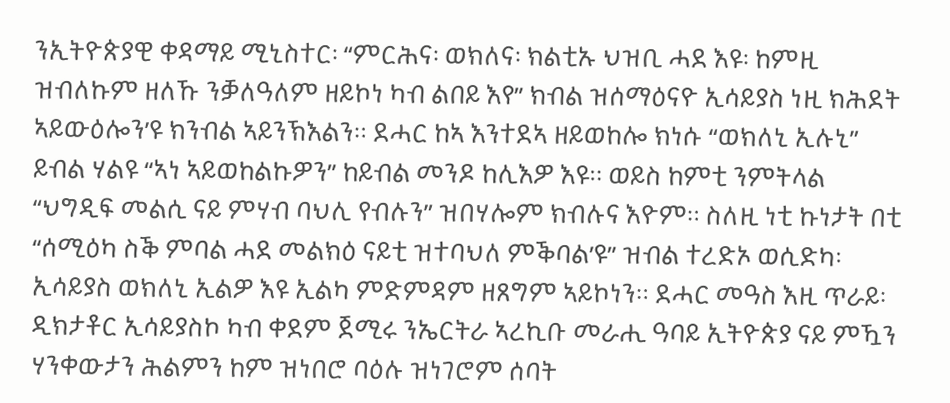ንኢትዮጵያዊ ቀዳማይ ሚኒስተር፡ “ምርሕና፡ ወክለና፡ ክልቲኡ ህዝቢ ሓደ እዩ፡ ከምዚ ዝብለኩም ዘለኹ ንቓለዓለም ዘይኮነ ካብ ልበይ እየ” ክብል ዝሰማዕናዮ ኢሳይያስ ነዚ ክሕደት ኣይውዕሎን’ዩ ክንብል ኣይንኽእልን። ደሓር ከኣ እንተደኣ ዘይወከሎ ክነሱ “ወክለኒ ኢሉኒ” ይብል ሃልዩ “ኣነ ኣይወከልኩዎን” ከይብል መንዶ ከሊእዎ እዩ። ወይስ ከምቲ ንምትላል “ህግዲፍ መልሲ ናይ ምሃብ ባህሊ የብሉን” ዝበሃሎም ክብሉና እዮም። ስለዚ ነቲ ኩነታት በቲ “ሰሚዕካ ስቕ ምባል ሓደ መልክዕ ናይቲ ዝተባህለ ምቕባል’ዩ” ዝብል ተረድኦ ወሲድካ፡ ኢሳይያስ ወክለኒ ኢልዎ እዩ ኢልካ ምድምዳም ዘጸግም ኣይኮነን። ደሓር መዓስ እዚ ጥራይ፡ ዲክታቶር ኢሳይያስኮ ካብ ቀደም ጀሚሩ ንኤርትራ ኣረኪቡ መራሒ ዓባይ ኢትዮጵያ ናይ ምዃን ሃንቀውታን ሕልምን ከም ዝነበሮ ባዕሉ ዝነገሮም ሰባት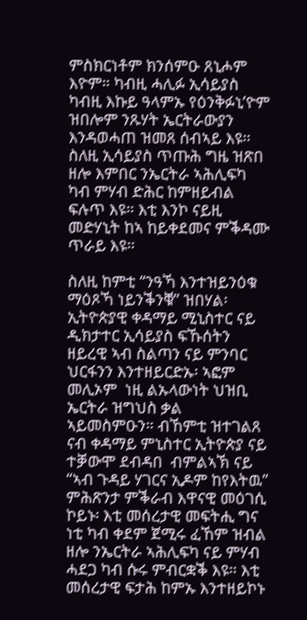ምስክርነቶም ክንሰምዑ ጸኒሖም እዮም። ካብዚ ሓሊፉ ኢሳይያስ ካብዚ እኩይ ዓላምኡ የዕንቅፉኒ’ዮም ዝበሎም ንጹሃት ኤርትራውያን እንዳወሓጠ ዝመጸ ሰብኣይ እዩ። ስለዚ ኢሳይያስ ጥጡሕ ግዜ ዝጽበ ዘሎ እምበር ንኤርትራ ኣሕሊፍካ ካብ ምሃብ ድሕር ከምዘይብል ፍሉጥ እዩ። እቲ እንኮ ናይዚ መድሃኒት ከኣ ከይቀደመና ምቕዳሙ ጥራይ እዩ።

ስለዚ ከምቲ “ንዓኻ እንተዝይንዕቁ ማዕጾኻ ነይንቕንቑ” ዝበሃል፡ ኢትዮጵያዊ ቀዳማይ ሚኒስተር ናይ ዲክታተር ኢሳይያስ ፍኹሰትን ዘይረዊ ኣብ ስልጣን ናይ ምንባር ህርፋንን እንተዘይርድኡ፡ ኣፎም መሊኦም  ነዚ ልኡላውነት ህዝቢ ኤርትራ ዝግህስ ቃል ኣይመስምዑን። ብኸምቲ ዝተገልጸ ናብ ቀዳማይ ምኒስተር ኢትዮጵያ ናይ ተቓውሞ ደብዳበ  ብምልኣኽ ናይ “ኣብ ጉዳይ ሃገርና ኢዶም ከየእትዉ”  ምሕጽንታ ምቕራብ እዋናዊ መዕገሲ ኮይኑ፡ እቲ መሰረታዊ መፍትሒ ግና ነቲ ካብ ቀደም ጀሚሩ ፈኸም ዝብል ዘሎ ንኤርትራ ኣሕሊፍካ ናይ ምሃብ ሓደጋ ካብ ሱሩ ምብርቋቕ እዩ። እቲ መሰረታዊ ፍታሕ ከምኡ እንተዘይኮኑ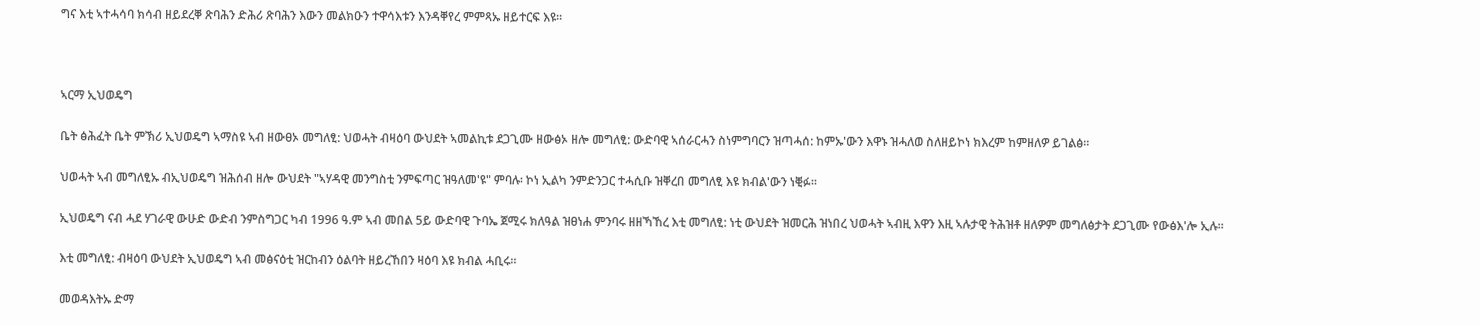ግና እቲ ኣተሓሳባ ክሳብ ዘይደረቐ ጽባሕን ድሕሪ ጽባሕን እውን መልክዑን ተዋሳእቱን እንዳቐየረ ምምጻኡ ዘይተርፍ እዩ።



ኣርማ ኢህወዴግ

ቤት ፅሕፈት ቤት ምኽሪ ኢህወዴግ ኣማስዩ ኣብ ዘውፀኦ መግለፂ: ህወሓት ብዛዕባ ውህደት ኣመልኪቱ ደጋጊሙ ዘውፅኦ ዘሎ መግለፂ: ውድባዊ ኣሰራርሓን ስነምግባርን ዝጣሓሰ: ከምኡ'ውን እዋኑ ዝሓለወ ስለዘይኮነ ክእረም ከምዘለዎ ይገልፅ።

ህወሓት ኣብ መግለፂኡ ብኢህወዴግ ዝሕሰብ ዘሎ ውህደት "ኣሃዳዊ መንግስቲ ንምፍጣር ዝዓለመ'ዩ" ምባሉ፡ ኮነ ኢልካ ንምድንጋር ተሓሲቡ ዝቐረበ መግለፂ እዩ ክብል'ውን ነቒፉ።

ኢህወዴግ ናብ ሓደ ሃገራዊ ውሁድ ውድብ ንምስግጋር ካብ 1996 ዓ.ም ኣብ መበል 5ይ ውድባዊ ጉባኤ ጀሚሩ ክለዓል ዝፀነሐ ምንባሩ ዘዘኻኸረ እቲ መግለፂ: ነቲ ውህደት ዝመርሕ ዝነበረ ህወሓት ኣብዚ እዋን እዚ ኣሉታዊ ትሕዝቶ ዘለዎም መግለፅታት ደጋጊሙ የውፅእ'ሎ ኢሉ።

እቲ መግለፂ: ብዛዕባ ውህደት ኢህወዴግ ኣብ መፅናዕቲ ዝርከብን ዕልባት ዘይረኸበን ዛዕባ እዩ ክብል ሓቢሩ።

መወዳእትኡ ድማ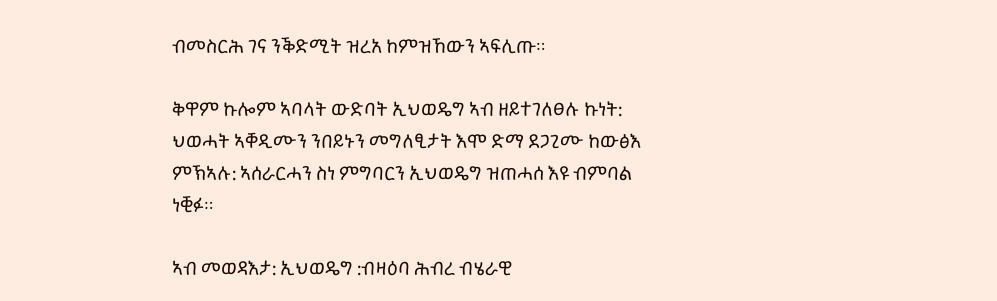ብመስርሕ ገና ንቕድሚት ዝረአ ከምዝኸውን ኣፍሊጡ።

ቅዋም ኩሎም ኣባላት ውድባት ኢህወዴግ ኣብ ዘይተገለፀሉ ኩነት: ህወሓት ኣቐዲሙን ንበይኑን መግለፂታት እሞ ድማ ደጋጊሙ ከውፅእ ምኽኣሉ: ኣሰራርሓን ስነ ምግባርን ኢህወዴግ ዝጠሓሰ እዩ ብምባል ነቒፉ።

ኣብ መወዳእታ: ኢህወዴግ :ብዛዕባ ሕብረ ብሄራዊ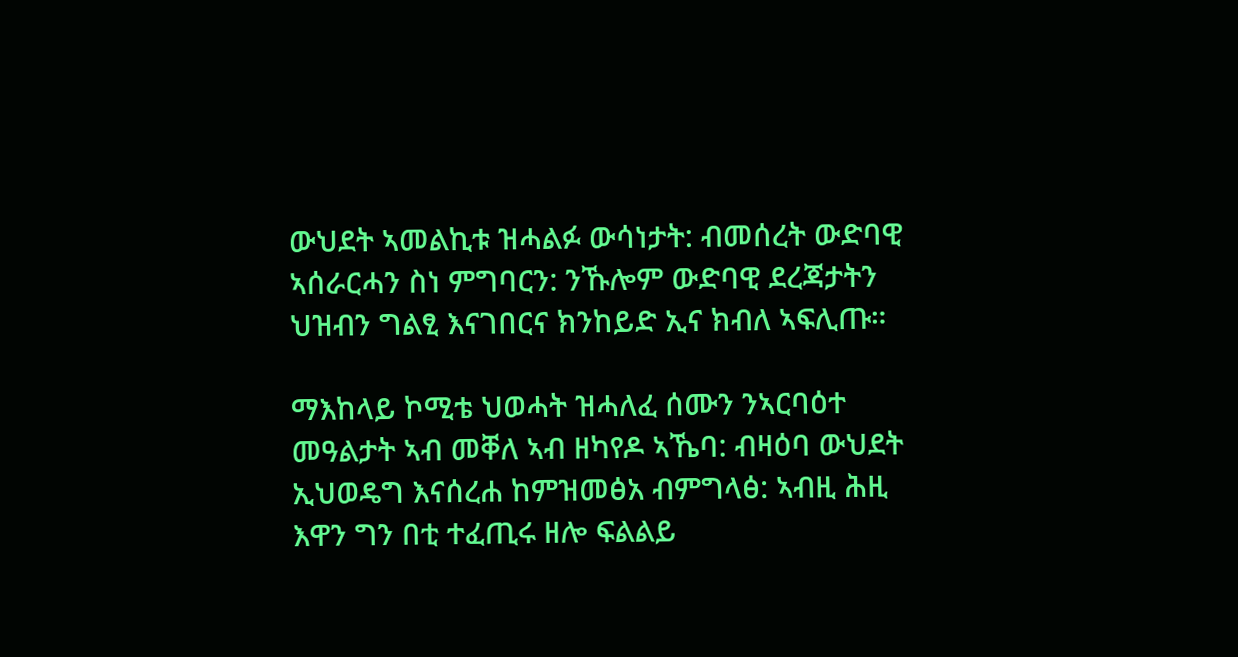ውህደት ኣመልኪቱ ዝሓልፉ ውሳነታት: ብመሰረት ውድባዊ ኣሰራርሓን ስነ ምግባርን: ንኹሎም ውድባዊ ደረጃታትን ህዝብን ግልፂ እናገበርና ክንከይድ ኢና ክብለ ኣፍሊጡ።

ማእከላይ ኮሚቴ ህወሓት ዝሓለፈ ሰሙን ንኣርባዕተ መዓልታት ኣብ መቐለ ኣብ ዘካየዶ ኣኼባ: ብዛዕባ ውህደት ኢህወዴግ እናሰረሐ ከምዝመፅአ ብምግላፅ: ኣብዚ ሕዚ እዋን ግን በቲ ተፈጢሩ ዘሎ ፍልልይ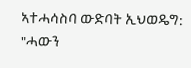ኣተሓሳስባ ውድባት ኢህወዴግ: "ሓውን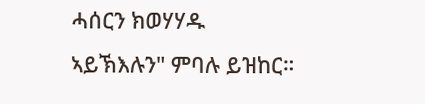ሓሰርን ክወሃሃዱ ኣይኽእሉን" ምባሉ ይዝከር።